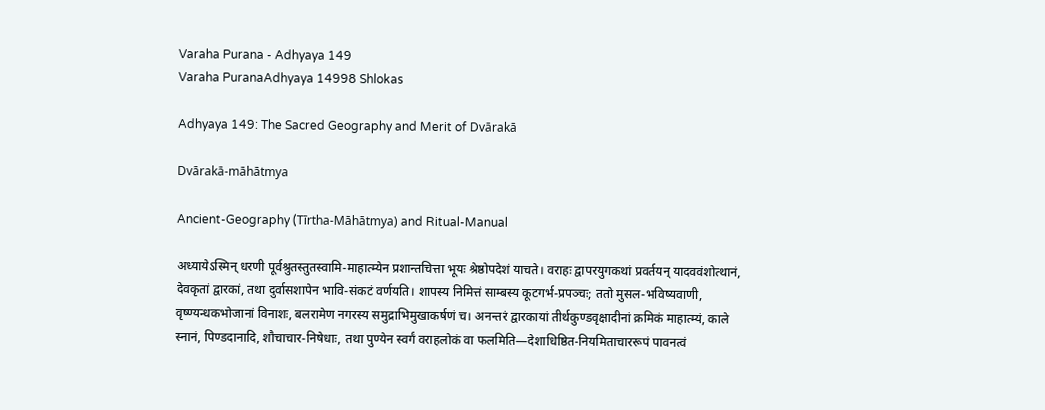Varaha Purana - Adhyaya 149
Varaha PuranaAdhyaya 14998 Shlokas

Adhyaya 149: The Sacred Geography and Merit of Dvārakā

Dvārakā-māhātmya

Ancient-Geography (Tīrtha-Māhātmya) and Ritual-Manual

अध्यायेऽस्मिन् धरणी पूर्वश्रुतस्तुतस्वामि-माहात्म्येन प्रशान्तचित्ता भूयः श्रेष्ठोपदेशं याचते। वराहः द्वापरयुगकथां प्रवर्तयन् यादववंशोत्थानं, देवकृतां द्वारकां, तथा दुर्वासशापेन भावि-संकटं वर्णयति। शापस्य निमित्तं साम्बस्य कूटगर्भ-प्रपञ्चः; ततो मुसल-भविष्यवाणी, वृष्ण्यन्धकभोजानां विनाशः, बलरामेण नगरस्य समुद्राभिमुखाकर्षणं च। अनन्तरं द्वारकायां तीर्थकुण्डवृक्षादीनां क्रमिकं माहात्म्यं, काले स्नानं, पिण्डदानादि, शौचाचार-निषेधाः, तथा पुण्येन स्वर्गं वराहलोकं वा फलमिति—देशाधिष्ठित-नियमिताचाररूपं पावनत्वं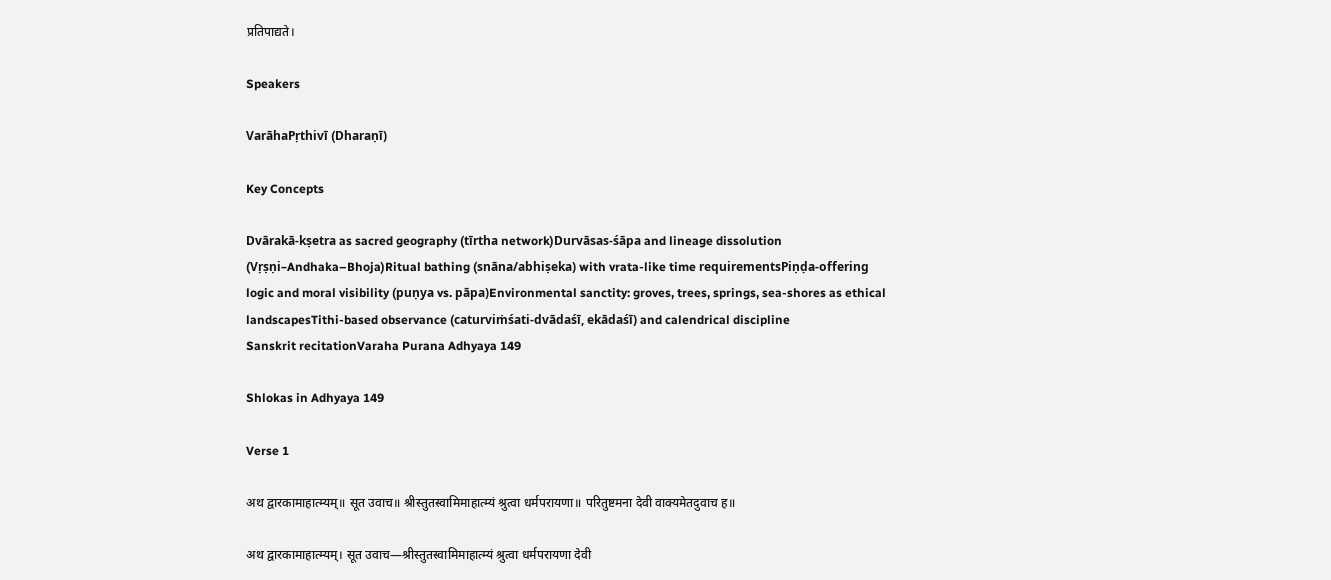प्रतिपाद्यते।

Speakers

VarāhaPṛthivī (Dharaṇī)

Key Concepts

Dvārakā-kṣetra as sacred geography (tīrtha network)Durvāsas-śāpa and lineage dissolution (Vṛṣṇi–Andhaka–Bhoja)Ritual bathing (snāna/abhiṣeka) with vrata-like time requirementsPiṇḍa-offering logic and moral visibility (puṇya vs. pāpa)Environmental sanctity: groves, trees, springs, sea-shores as ethical landscapesTithi-based observance (caturviṁśati-dvādaśī, ekādaśī) and calendrical discipline
Sanskrit recitationVaraha Purana Adhyaya 149

Shlokas in Adhyaya 149

Verse 1

अथ द्वारकामाहात्म्यम्॥ सूत उवाच॥ श्रीस्तुतस्वामिमाहात्म्यं श्रुत्वा धर्मपरायणा॥ परितुष्टमना देवी वाक्यमेतदुवाच ह॥

अथ द्वारकामाहात्म्यम्। सूत उवाच—श्रीस्तुतस्वामिमाहात्म्यं श्रुत्वा धर्मपरायणा देवी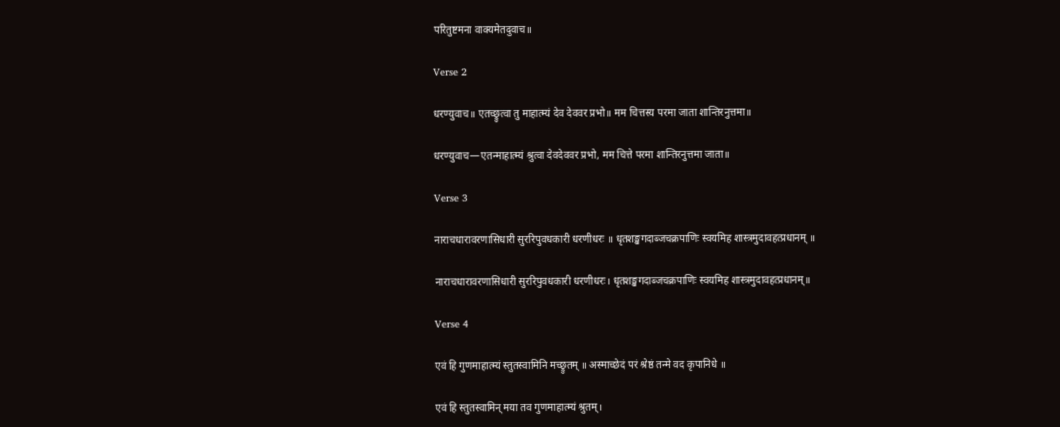परितुष्टमना वाक्यमेतदुवाच॥

Verse 2

धरण्युवाच॥ एतच्छ्रुत्वा तु माहात्म्यं देव देववर प्रभो॥ मम चित्तस्य परमा जाता शान्तिरनुत्तमा॥

धरण्युवाच—एतन्माहात्म्यं श्रुत्वा देवदेववर प्रभो, मम चित्ते परमा शान्तिरनुत्तमा जाता॥

Verse 3

नाराचधारावरणासिधारी सुररिपुवधकारी धरणीधरः ॥ धृतशङ्खगदाब्जचक्रपाणिः स्वयमिह शास्त्रमुदावहत्प्रधानम् ॥

नाराचधारावरणासिधारी सुररिपुवधकारी धरणीधरः। धृतशङ्खगदाब्जचक्रपाणिः स्वयमिह शास्त्रमुदावहत्प्रधानम्॥

Verse 4

एवं हि गुणमाहात्म्यं स्तुतस्वामिनि मच्छ्रुतम् ॥ अस्माच्छेदं परं श्रेष्ठं तन्मे वद कृपानिधे ॥

एवं हि स्तुतस्वामिन् मया तव गुणमाहात्म्यं श्रुतम्।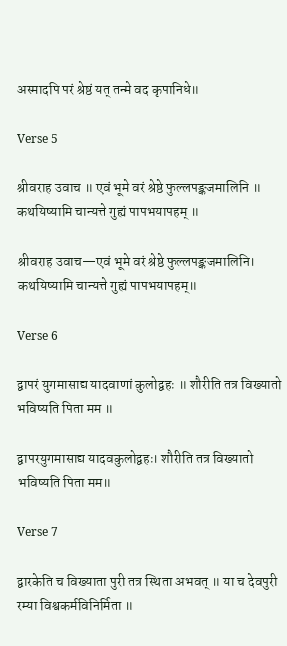अस्मादपि परं श्रेष्ठं यत् तन्मे वद कृपानिधे॥

Verse 5

श्रीवराह उवाच ॥ एवं भूमे वरं श्रेष्ठे फुल्लपङ्कजमालिनि ॥ कथयिष्यामि चान्यत्ते गुह्यं पापभयापहम् ॥

श्रीवराह उवाच—एवं भूमे वरं श्रेष्ठे फुल्लपङ्कजमालिनि। कथयिष्यामि चान्यत्ते गुह्यं पापभयापहम्॥

Verse 6

द्वापरं युगमासाद्य यादवाणां कुलोद्वहः ॥ शौरीति तत्र विख्यातो भविष्यति पिता मम ॥

द्वापरयुगमासाद्य यादवकुलोद्वहः। शौरीति तत्र विख्यातो भविष्यति पिता मम॥

Verse 7

द्वारकेति च विख्याता पुरी तत्र स्थिता अभवत् ॥ या च देवपुरी रम्या विश्वकर्मविनिर्मिता ॥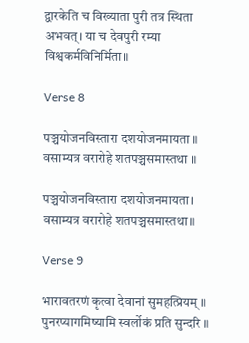द्वारकेति च विख्याता पुरी तत्र स्थिता अभवत्। या च देवपुरी रम्या विश्वकर्मविनिर्मिता॥

Verse 8

पञ्चयोजनविस्तारा दशयोजनमायता ॥ वसाम्यत्र वरारोहे शतपञ्चसमास्तथा ॥

पञ्चयोजनविस्तारा दशयोजनमायता। वसाम्यत्र वरारोहे शतपञ्चसमास्तथा॥

Verse 9

भारावतरणं कृत्वा देवानां सुमहत्प्रियम् ॥ पुनरप्यागमिष्यामि स्वर्लोकं प्रति सुन्दरि ॥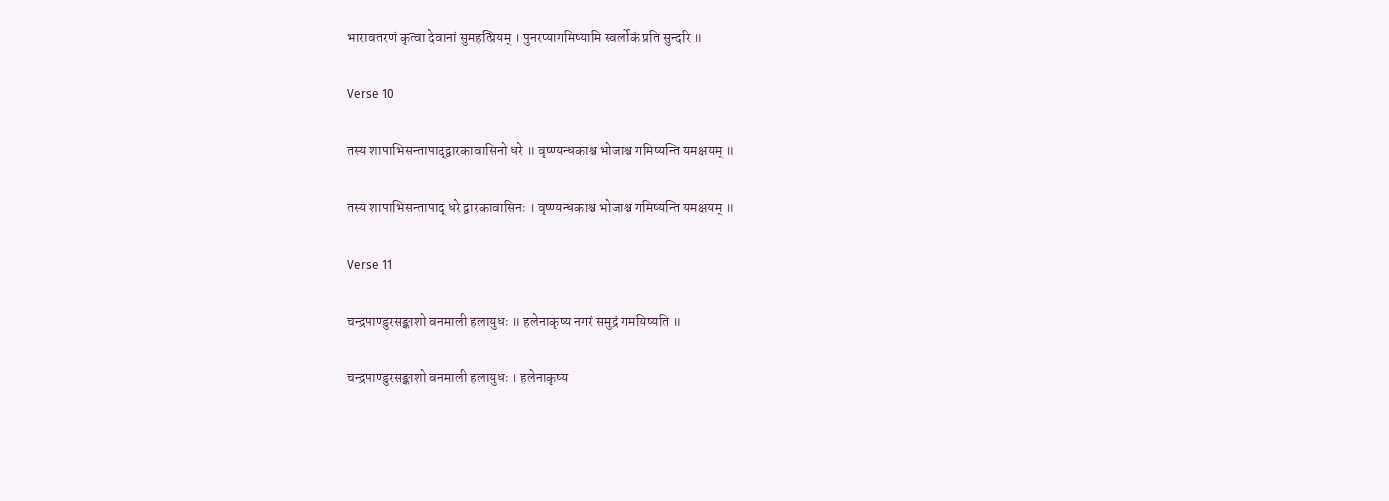भारावतरणं कृत्वा देवानां सुमहत्प्रियम् । पुनरप्यागमिष्यामि स्वर्लोकं प्रति सुन्दरि ॥

Verse 10

तस्य शापाभिसन्तापाद्द्वारकावासिनो धरे ॥ वृष्ण्यन्धकाश्च भोजाश्च गमिष्यन्ति यमक्षयम् ॥

तस्य शापाभिसन्तापाद् धरे द्वारकावासिनः । वृष्ण्यन्धकाश्च भोजाश्च गमिष्यन्ति यमक्षयम् ॥

Verse 11

चन्द्रपाण्डुरसङ्काशो वनमाली हलायुधः ॥ हलेनाकृष्य नगरं समुद्रं गमयिष्यति ॥

चन्द्रपाण्डुरसङ्काशो वनमाली हलायुधः । हलेनाकृष्य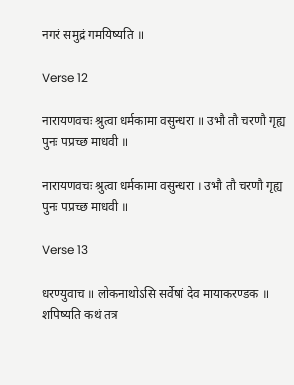नगरं समुद्रं गमयिष्यति ॥

Verse 12

नारायणवचः श्रुत्वा धर्मकामा वसुन्धरा ॥ उभौ तौ चरणौ गृह्य पुनः पप्रच्छ माधवी ॥

नारायणवचः श्रुत्वा धर्मकामा वसुन्धरा । उभौ तौ चरणौ गृह्य पुनः पप्रच्छ माधवी ॥

Verse 13

धरण्युवाच ॥ लोकनाथोऽसि सर्वेषां देव मायाकरण्डक ॥ शपिष्यति कथं तत्र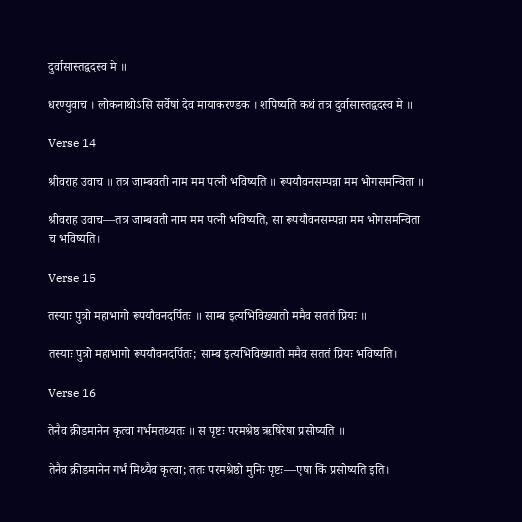दुर्वासास्तद्वदस्व मे ॥

धरण्युवाच । लोकनाथोऽसि सर्वेषां देव मायाकरण्डक । शपिष्यति कथं तत्र दुर्वासास्तद्वदस्व मे ॥

Verse 14

श्रीवराह उवाच ॥ तत्र जाम्बवती नाम मम पत्नी भविष्यति ॥ रूपयौवनसम्पन्ना मम भोगसमन्विता ॥

श्रीवराह उवाच—तत्र जाम्बवती नाम मम पत्नी भविष्यति, सा रूपयौवनसम्पन्ना मम भोगसमन्विता च भविष्यति।

Verse 15

तस्याः पुत्रो महाभागो रूपयौवनदर्पितः ॥ साम्ब इत्यभिविख्यातो ममैव सततं प्रियः ॥

तस्याः पुत्रो महाभागो रूपयौवनदर्पितः; साम्ब इत्यभिविख्यातो ममैव सततं प्रियः भविष्यति।

Verse 16

तेनैव क्रीडमानेन कृत्वा गर्भमतथ्यतः ॥ स पृष्टः परमश्रेष्ठ ऋषिरेषा प्रसोष्यति ॥

तेनैव क्रीडमानेन गर्भं मिथ्यैव कृत्वा; ततः परमश्रेष्ठो मुनिः पृष्टः—एषा किं प्रसोष्यति इति।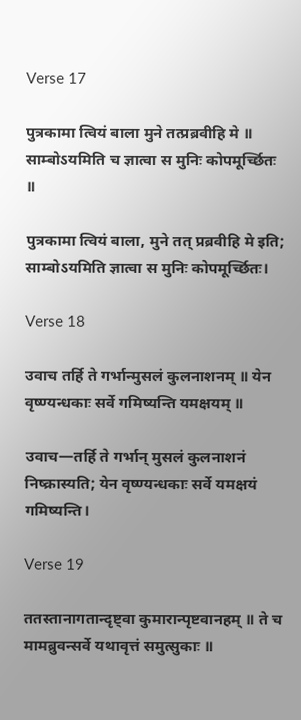Verse 17

पुत्रकामा त्वियं बाला मुने तत्प्रब्रवीहि मे ॥ साम्बोऽयमिति च ज्ञात्वा स मुनिः कोपमूर्च्छितः ॥

पुत्रकामा त्वियं बाला, मुने तत् प्रब्रवीहि मे इति; साम्बोऽयमिति ज्ञात्वा स मुनिः कोपमूर्च्छितः।

Verse 18

उवाच तर्हि ते गर्भान्मुसलं कुलनाशनम् ॥ येन वृष्ण्यन्धकाः सर्वे गमिष्यन्ति यमक्षयम् ॥

उवाच—तर्हि ते गर्भान् मुसलं कुलनाशनं निष्क्रास्यति; येन वृष्ण्यन्धकाः सर्वे यमक्षयं गमिष्यन्ति।

Verse 19

ततस्तानागतान्दृष्ट्वा कुमारान्पृष्टवानहम् ॥ ते च मामब्रुवन्सर्वे यथावृत्तं समुत्सुकाः ॥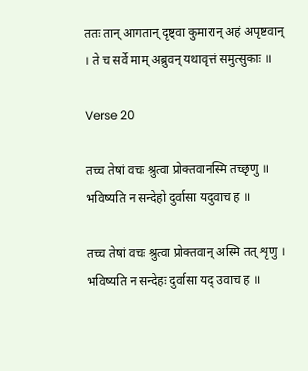ततः तान् आगतान् दृष्ट्वा कुमारान् अहं अपृष्टवान् । ते च सर्वे माम् अब्रुवन् यथावृत्तं समुत्सुकाः ॥

Verse 20

तच्च तेषां वचः श्रुत्वा प्रोक्तवानस्मि तच्छृणु ॥ भविष्यति न सन्देहो दुर्वासा यदुवाच ह ॥

तच्च तेषां वचः श्रुत्वा प्रोक्तवान् अस्मि तत् शृणु । भविष्यति न सन्देहः दुर्वासा यद् उवाच ह ॥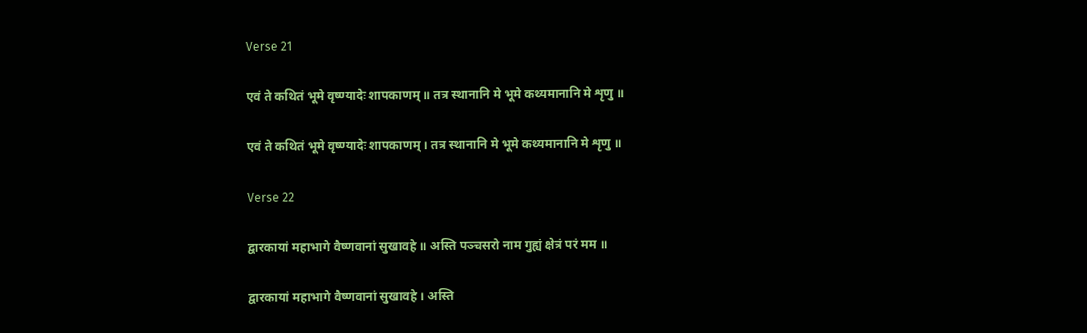Verse 21

एवं ते कथितं भूमे वृष्ण्यादेः शापकाणम् ॥ तत्र स्थानानि मे भूमे कथ्यमानानि मे शृणु ॥

एवं ते कथितं भूमे वृष्ण्यादेः शापकाणम् । तत्र स्थानानि मे भूमे कथ्यमानानि मे शृणु ॥

Verse 22

द्वारकायां महाभागे वैष्णवानां सुखावहे ॥ अस्ति पञ्चसरो नाम गुह्यं क्षेत्रं परं मम ॥

द्वारकायां महाभागे वैष्णवानां सुखावहे । अस्ति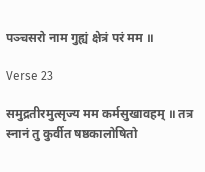पञ्चसरो नाम गुह्यं क्षेत्रं परं मम ॥

Verse 23

समुद्रतीरमुत्सृज्य मम कर्मसुखावहम् ॥ तत्र स्नानं तु कुर्वीत षष्ठकालोषितो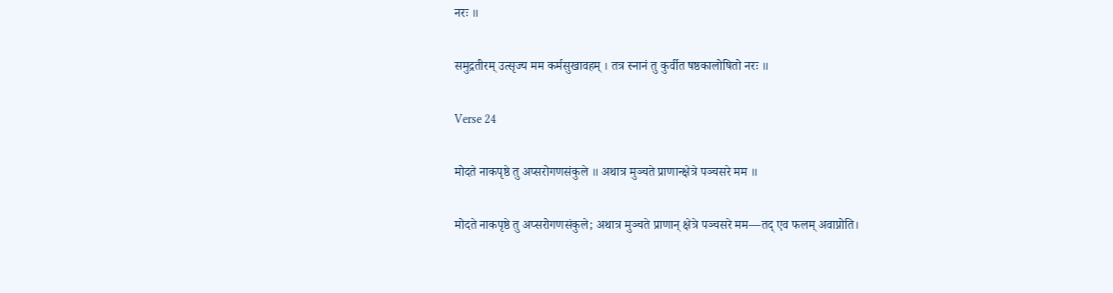नरः ॥

समुद्रतीरम् उत्सृज्य मम कर्मसुखावहम् । तत्र स्नानं तु कुर्वीत षष्ठकालोषितो नरः ॥

Verse 24

मोदते नाकपृष्ठे तु अप्सरोगणसंकुले ॥ अथात्र मुञ्चते प्राणान्क्षेत्रे पञ्चसरे मम ॥

मोदते नाकपृष्ठे तु अप्सरोगणसंकुले; अथात्र मुञ्चते प्राणान् क्षेत्रे पञ्चसरे मम—तद् एव फलम् अवाप्नोति।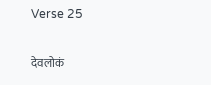Verse 25

देवलोकं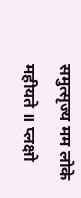समुत्सृज्य मम लोके महीयते ॥ प्लक्षो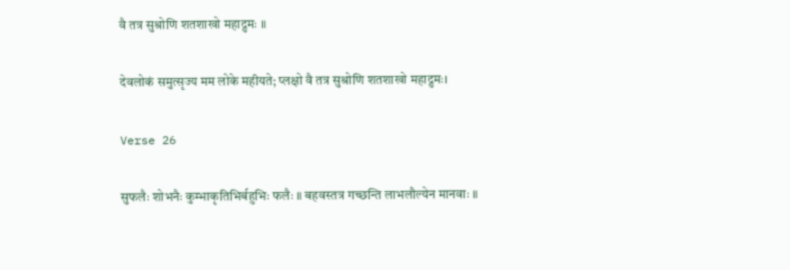वै तत्र सुश्रोणि शतशाखो महाद्रुमः ॥

देवलोकं समुत्सृज्य मम लोके महीयते; प्लक्षो वै तत्र सुश्रोणि शतशाखो महाद्रुमः।

Verse 26

सुफलैः शोभनैः कुम्भाकृतिभिर्बहुभिः फलैः ॥ बहवस्तत्र गच्छन्ति लाभलौल्‍येन मानवाः ॥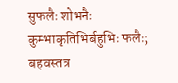सुफलैः शोभनैः कुम्भाकृतिभिर्बहुभिः फलैः; बहवस्तत्र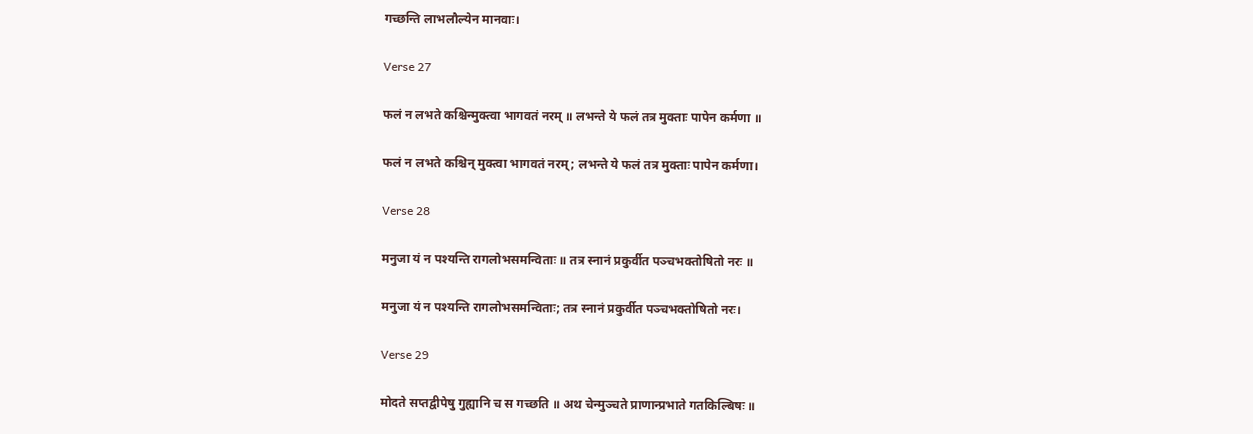गच्छन्ति लाभलौल्‍येन मानवाः।

Verse 27

फलं न लभते कश्चिन्मुक्त्वा भागवतं नरम् ॥ लभन्ते ये फलं तत्र मुक्ताः पापेन कर्मणा ॥

फलं न लभते कश्चिन् मुक्त्वा भागवतं नरम्; लभन्ते ये फलं तत्र मुक्ताः पापेन कर्मणा।

Verse 28

मनुजा यं न पश्यन्ति रागलोभसमन्विताः ॥ तत्र स्नानं प्रकुर्वीत पञ्चभक्तोषितो नरः ॥

मनुजा यं न पश्यन्ति रागलोभसमन्विताः; तत्र स्नानं प्रकुर्वीत पञ्चभक्तोषितो नरः।

Verse 29

मोदते सप्तद्वीपेषु गुह्यानि च स गच्छति ॥ अथ चेन्मुञ्चते प्राणान्प्रभाते गतकिल्बिषः ॥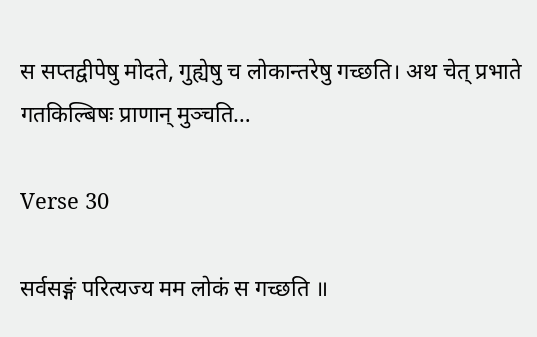स सप्तद्वीपेषु मोदते, गुह्येषु च लोकान्तरेषु गच्छति। अथ चेत् प्रभाते गतकिल्बिषः प्राणान् मुञ्चति…

Verse 30

सर्वसङ्गं परित्यज्य मम लोकं स गच्छति ॥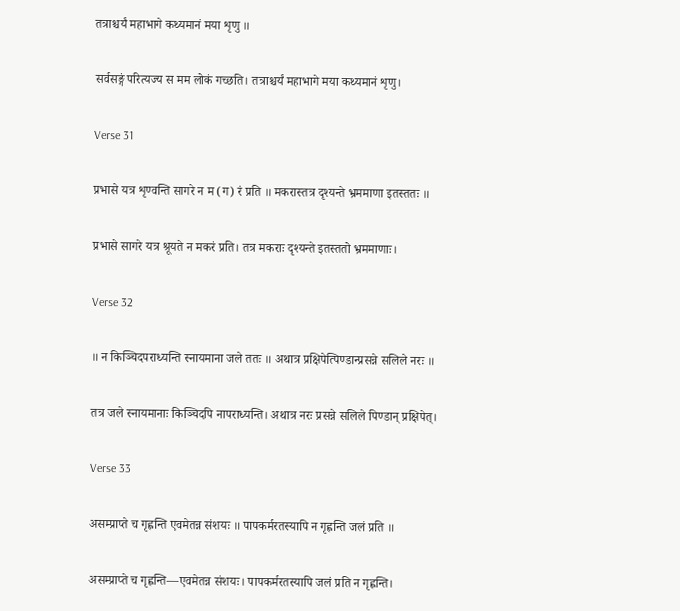तत्राश्चर्यं महाभागे कथ्यमानं मया शृणु ॥

सर्वसङ्गं परित्यज्य स मम लोकं गच्छति। तत्राश्चर्यं महाभागे मया कथ्यमानं शृणु।

Verse 31

प्रभासे यत्र शृण्वन्ति सागरे न म (ग) रं प्रति ॥ मकरास्तत्र दृश्यन्ते भ्रममाणा इतस्ततः ॥

प्रभासे सागरे यत्र श्रूयते न मकरं प्रति। तत्र मकराः दृश्यन्ते इतस्ततो भ्रममाणाः।

Verse 32

॥ न किञ्चिदपराध्यन्ति स्नायमाना जले ततः ॥ अथात्र प्रक्षिपेत्पिण्डान्प्रसन्ने सलिले नरः ॥

तत्र जले स्नायमानाः किञ्चिदपि नापराध्यन्ति। अथात्र नरः प्रसन्ने सलिले पिण्डान् प्रक्षिपेत्।

Verse 33

असम्प्राप्ते च गृह्णन्ति एवमेतन्न संशयः ॥ पापकर्मरतस्यापि न गृह्णन्ति जलं प्रति ॥

असम्प्राप्ते च गृह्णन्ति—एवमेतन्न संशयः। पापकर्मरतस्यापि जलं प्रति न गृह्णन्ति।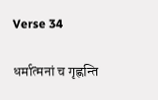Verse 34

धर्मात्मनां च गृह्णन्ति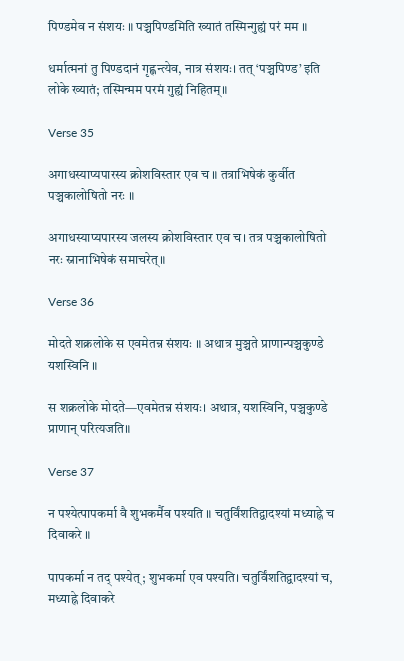पिण्डमेव न संशयः ॥ पञ्चपिण्डमिति ख्यातं तस्मिन्गुह्यं परं मम ॥

धर्मात्मनां तु पिण्डदानं गृह्णन्त्येव, नात्र संशयः। तत् ‘पञ्चपिण्ड’ इति लोके ख्यातं; तस्मिन्मम परमं गुह्यं निहितम्॥

Verse 35

अगाधस्याप्यपारस्य क्रोशविस्तार एव च ॥ तत्राभिषेकं कुर्वीत पञ्चकालोषितो नरः ॥

अगाधस्याप्यपारस्य जलस्य क्रोशविस्तार एव च। तत्र पञ्चकालोषितो नरः स्नानाभिषेकं समाचरेत्॥

Verse 36

मोदते शक्रलोके स एवमेतन्न संशयः ॥ अथात्र मुञ्चते प्राणान्पञ्चकुण्डे यशस्विनि ॥

स शक्रलोके मोदते—एवमेतन्न संशयः। अथात्र, यशस्विनि, पञ्चकुण्डे प्राणान् परित्यजति॥

Verse 37

न पश्येत्पापकर्मा वै शुभकर्मैव पश्यति ॥ चतुर्विंशतिद्वादश्यां मध्याह्ने च दिवाकरे ॥

पापकर्मा न तद् पश्येत्; शुभकर्मा एव पश्यति। चतुर्विंशतिद्वादश्यां च, मध्याह्ने दिवाकरे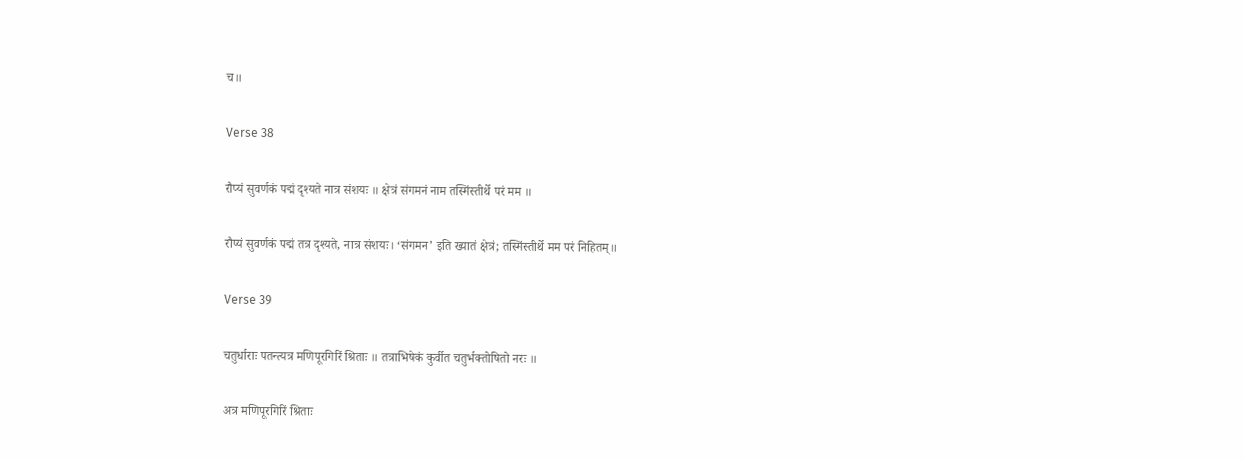च॥

Verse 38

रौप्यं सुवर्णकं पद्मं दृश्यते नात्र संशयः ॥ क्षेत्रं संगमनं नाम तस्मिंस्तीर्थे परं मम ॥

रौप्यं सुवर्णकं पद्मं तत्र दृश्यते, नात्र संशयः। ‘संगमन’ इति ख्यातं क्षेत्रं; तस्मिंस्तीर्थे मम परं निहितम्॥

Verse 39

चतुर्धाराः पतन्त्यत्र मणिपूरगिरिं श्रिताः ॥ तत्राभिषेकं कुर्वीत चतुर्भक्तोषितो नरः ॥

अत्र मणिपूरगिरिं श्रिताः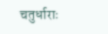चतुर्धाराः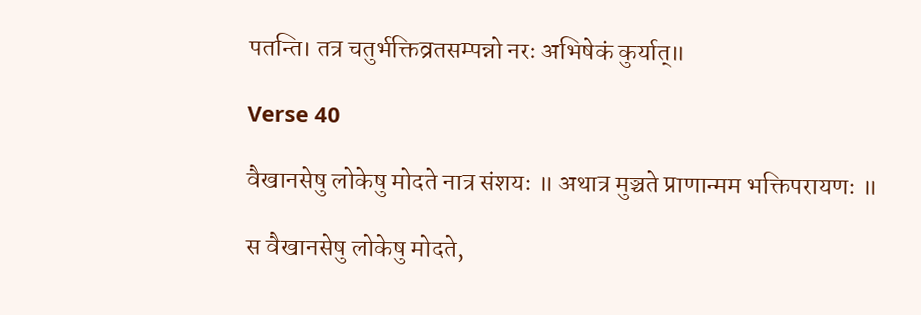पतन्ति। तत्र चतुर्भक्तिव्रतसम्पन्नो नरः अभिषेकं कुर्यात्॥

Verse 40

वैखानसेषु लोकेषु मोदते नात्र संशयः ॥ अथात्र मुञ्चते प्राणान्मम भक्तिपरायणः ॥

स वैखानसेषु लोकेषु मोदते,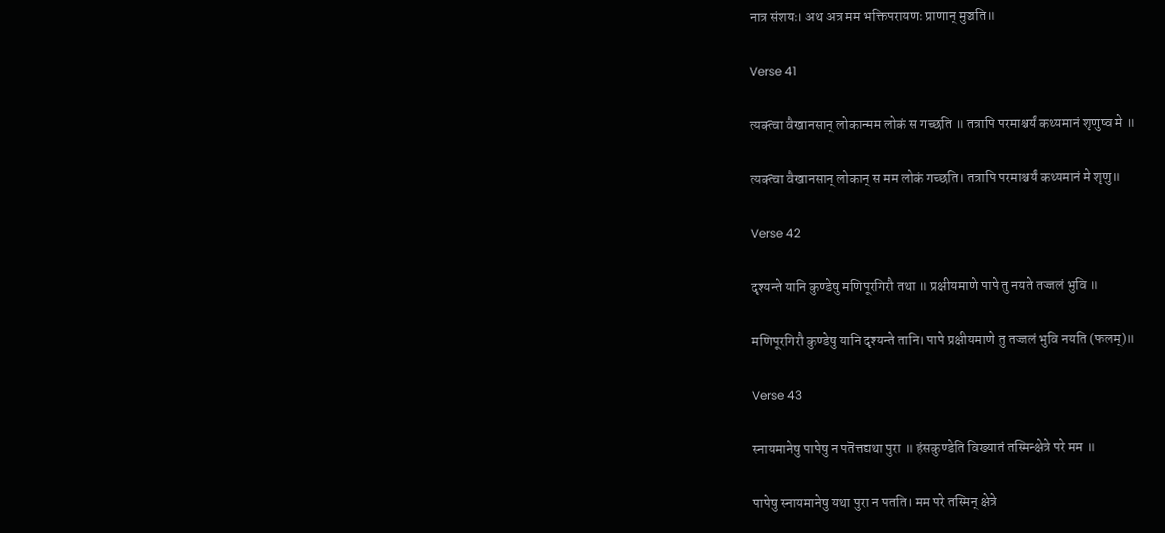नात्र संशयः। अथ अत्र मम भक्तिपरायणः प्राणान् मुञ्चति॥

Verse 41

त्यक्त्वा वैखानसान् लोकान्मम लोकं स गच्छति ॥ तत्रापि परमाश्चर्यं कथ्यमानं शृणुष्व मे ॥

त्यक्त्वा वैखानसान् लोकान् स मम लोकं गच्छति। तत्रापि परमाश्चर्यं कथ्यमानं मे शृणु॥

Verse 42

दृश्यन्ते यानि कुण्डेषु मणिपूरगिरौ तथा ॥ प्रक्षीयमाणे पापे तु नयते तज्जलं भुवि ॥

मणिपूरगिरौ कुण्डेषु यानि दृश्यन्ते तानि। पापे प्रक्षीयमाणे तु तज्जलं भुवि नयति (फलम्)॥

Verse 43

स्नायमानेषु पापेषु न पतॆत्तद्यथा पुरा ॥ हंसकुण्डेति विख्यातं तस्मिन्क्षेत्रे परे मम ॥

पापेषु स्नायमानेषु यथा पुरा न पतति। मम परे तस्मिन् क्षेत्रे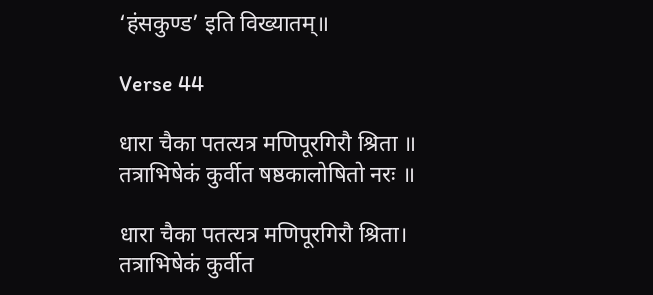‘हंसकुण्ड’ इति विख्यातम्॥

Verse 44

धारा चैका पतत्यत्र मणिपूरगिरौ श्रिता ॥ तत्राभिषेकं कुर्वीत षष्ठकालोषितो नरः ॥

धारा चैका पतत्यत्र मणिपूरगिरौ श्रिता। तत्राभिषेकं कुर्वीत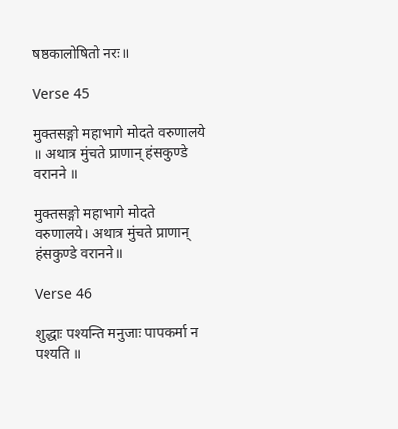षष्ठकालोषितो नरः॥

Verse 45

मुक्तसङ्गो महाभागे मोदते वरुणालये ॥ अथात्र मुंचते प्राणान् हंसकुण्डे वरानने ॥

मुक्तसङ्गो महाभागे मोदते वरुणालये। अथात्र मुंचते प्राणान् हंसकुण्डे वरानने॥

Verse 46

शुद्धाः पश्यन्ति मनुजाः पापकर्मा न पश्यति ॥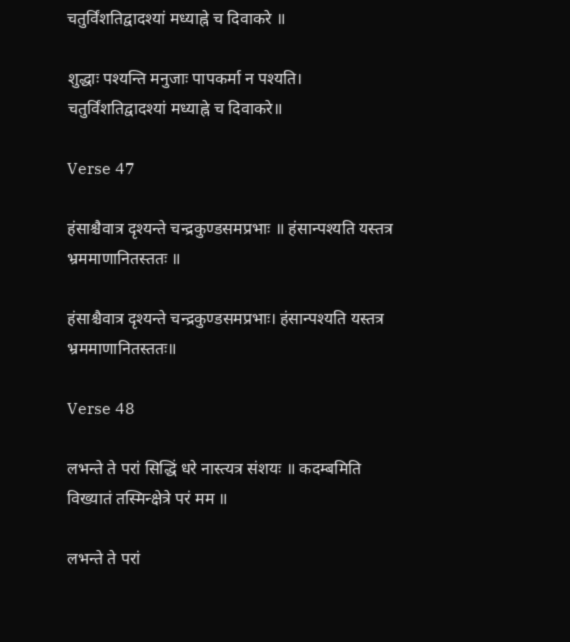चतुर्विंशतिद्वादश्यां मध्याह्ने च दिवाकरे ॥

शुद्धाः पश्यन्ति मनुजाः पापकर्मा न पश्यति। चतुर्विंशतिद्वादश्यां मध्याह्ने च दिवाकरे॥

Verse 47

हंसाश्चैवात्र दृश्यन्ते चन्द्रकुण्डसमप्रभाः ॥ हंसान्पश्यति यस्तत्र भ्रममाणानितस्ततः ॥

हंसाश्चैवात्र दृश्यन्ते चन्द्रकुण्डसमप्रभाः। हंसान्पश्यति यस्तत्र भ्रममाणानितस्ततः॥

Verse 48

लभन्ते ते परां सिद्धिं धरे नास्त्यत्र संशयः ॥ कदम्बमिति विख्यातं तस्मिन्क्षेत्रे परं मम ॥

लभन्ते ते परां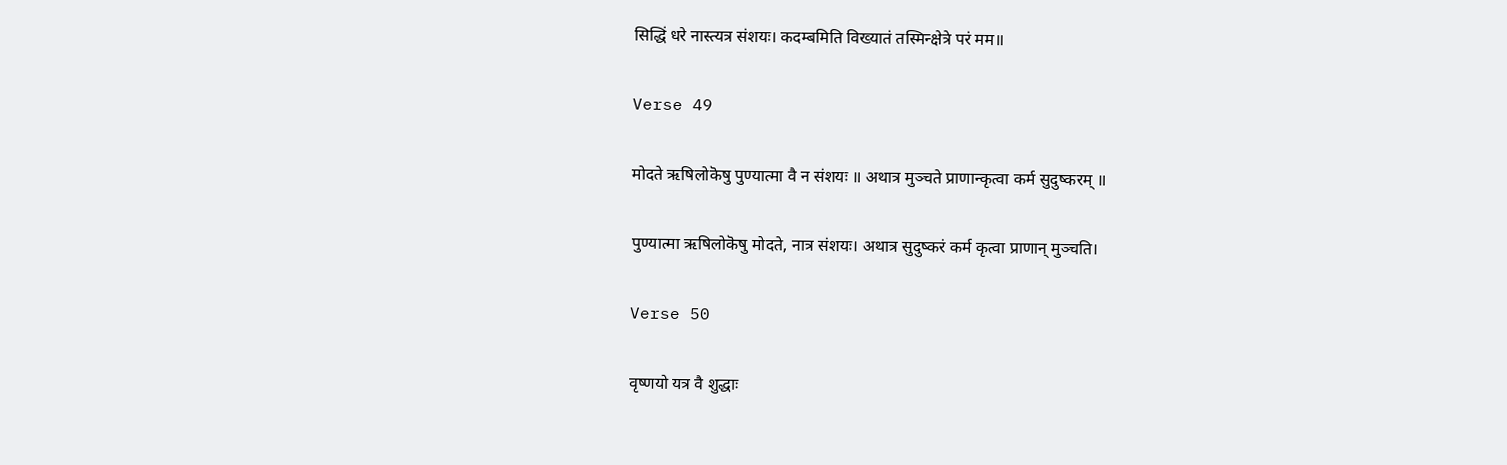सिद्धिं धरे नास्त्यत्र संशयः। कदम्बमिति विख्यातं तस्मिन्क्षेत्रे परं मम॥

Verse 49

मोदते ऋषिलोकॆषु पुण्यात्मा वै न संशयः ॥ अथात्र मुञ्चते प्राणान्कृत्वा कर्म सुदुष्करम् ॥

पुण्यात्मा ऋषिलोकॆषु मोदते, नात्र संशयः। अथात्र सुदुष्करं कर्म कृत्वा प्राणान् मुञ्चति।

Verse 50

वृष्णयो यत्र वै शुद्धाः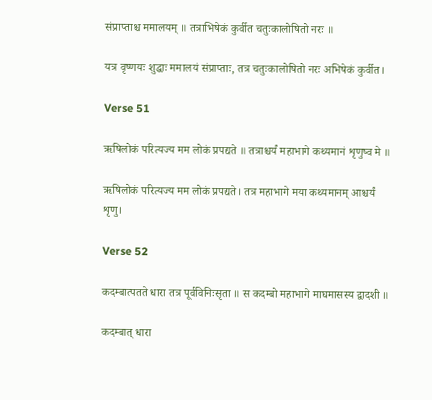संप्राप्ताश्च ममालयम् ॥ तत्राभिषेकं कुर्वीत चतुःकालोषितो नरः ॥

यत्र वृष्णयः शुद्धाः ममालयं संप्राप्ताः, तत्र चतुःकालोषितो नरः अभिषेकं कुर्वीत।

Verse 51

ऋषिलोकं परित्यज्य मम लोकं प्रपद्यते ॥ तत्राश्चर्यं महाभागे कथ्यमानं शृणुष्व मे ॥

ऋषिलोकं परित्यज्य मम लोकं प्रपद्यते। तत्र महाभागे मया कथ्यमानम् आश्चर्यं शृणु।

Verse 52

कदम्बात्पतते धारा तत्र पूर्वविनिःसृता ॥ स कदम्बो महाभागे माघमासस्य द्वादशी ॥

कदम्बात् धारा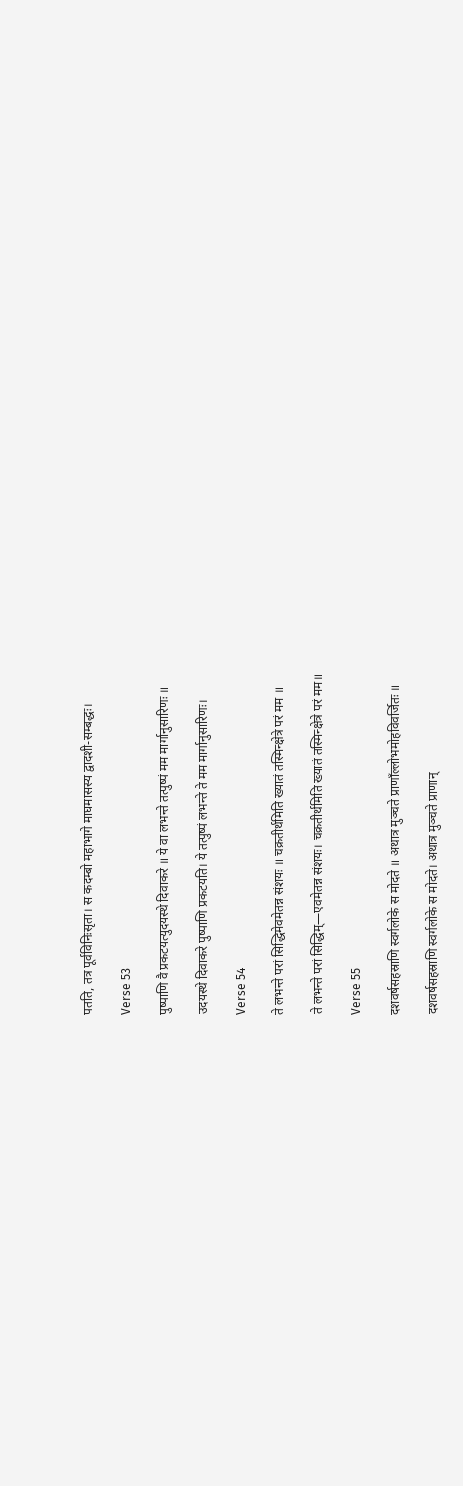पतति, तत्र पूर्वविनिःसृता। स कदम्बो महाभागे माघमासस्य द्वादशी-सम्बद्धः।

Verse 53

पुष्पाणि वै प्रकटयत्युदयस्थे दिवाकरे ॥ ये वा लभन्ते तत्पुष्पं मम मार्गानुसारिणः ॥

उदयस्थे दिवाकरे पुष्पाणि प्रकटयति। ये तत्पुष्पं लभन्ते ते मम मार्गानुसारिणः।

Verse 54

ते लभन्ते परां सिद्धिमेवमेतन्न संशयः ॥ चक्रतीर्थमिति ख्यातं तस्मिन्क्षेत्रे परं मम ॥

ते लभन्ते परां सिद्धिम्—एवमेतन्न संशयः। चक्रतीर्थमिति ख्यातं तस्मिन्क्षेत्रे परं मम॥

Verse 55

दशवर्षसहस्राणि स्वर्गलोके स मोदते ॥ अथात्र मुञ्चते प्राणाँल्लोभमोहविवर्जितः ॥

दशवर्षसहस्राणि स्वर्गलोके स मोदते। अथात्र मुञ्चते प्राणान्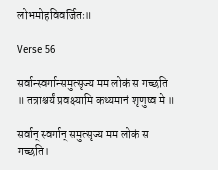लोभमोहविवर्जितः॥

Verse 56

सर्वान्स्वर्गान्समुत्सृज्य मम लोकं स गच्छति ॥ तत्राश्चर्यं प्रवक्ष्यामि कथ्यमानं शृणुष्व मे ॥

सर्वान् स्वर्गान् समुत्सृज्य मम लोकं स गच्छति।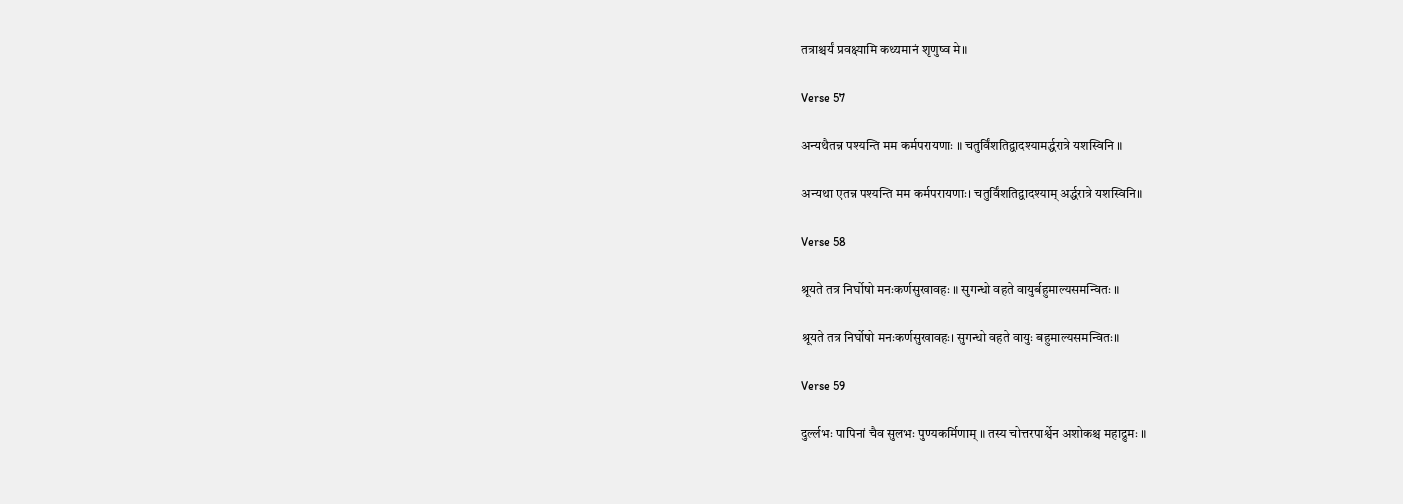तत्राश्चर्यं प्रवक्ष्यामि कथ्यमानं शृणुष्व मे॥

Verse 57

अन्यथैतन्न पश्यन्ति मम कर्मपरायणाः ॥ चतुर्विंशतिद्वादश्यामर्द्धरात्रे यशस्विनि ॥

अन्यथा एतन्न पश्यन्ति मम कर्मपरायणाः। चतुर्विंशतिद्वादश्याम् अर्द्धरात्रे यशस्विनि॥

Verse 58

श्रूयते तत्र निर्घोषो मनःकर्णसुखावहः ॥ सुगन्धो वहते वायुर्बहुमाल्यसमन्वितः ॥

श्रूयते तत्र निर्घोषो मनःकर्णसुखावहः। सुगन्धो वहते वायुः बहुमाल्यसमन्वितः॥

Verse 59

दुर्ल्लभः पापिनां चैव सुलभः पुण्यकर्मिणाम् ॥ तस्य चोत्तरपार्श्वेन अशोकश्च महाद्रुमः ॥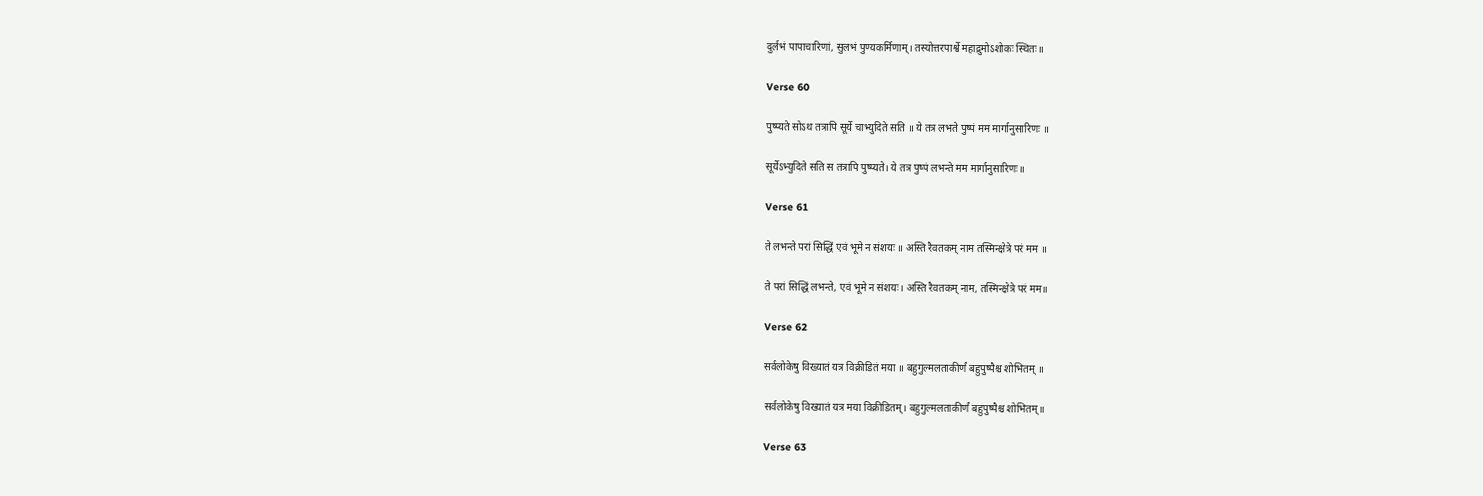दुर्लभं पापाचारिणां, सुलभं पुण्यकर्मिणाम्। तस्योत्तरपार्श्वे महाद्रुमोऽशोकः स्थितः॥

Verse 60

पुष्प्यते सोऽथ तत्रापि सूर्ये चाभ्युदिते सति ॥ ये तत्र लभते पुष्पं मम मार्गानुसारिणः ॥

सूर्येऽभ्युदिते सति स तत्रापि पुष्प्यते। ये तत्र पुष्पं लभन्ते मम मार्गानुसारिणः॥

Verse 61

ते लभन्ते परां सिद्धिं एवं भूमे न संशयः ॥ अस्ति रैवतकम् नाम तस्मिन्क्षेत्रे परं मम ॥

ते परां सिद्धिं लभन्ते, एवं भूमे न संशयः। अस्ति रैवतकम् नाम, तस्मिन्क्षेत्रे परं मम॥

Verse 62

सर्वलोकेषु विख्यातं यत्र विक्रीडितं मया ॥ बहुगुल्मलताकीर्णं बहुपुष्पैश्च शोभितम् ॥

सर्वलोकेषु विख्यातं यत्र मया विक्रीडितम्। बहुगुल्मलताकीर्णं बहुपुष्पैश्च शोभितम्॥

Verse 63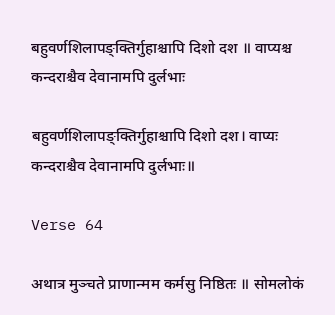बहुवर्णशिलापङ्क्तिर्गुहाश्चापि दिशो दश ॥ वाप्यश्च कन्दराश्चैव देवानामपि दुर्लभाः

बहुवर्णशिलापङ्क्तिर्गुहाश्चापि दिशो दश। वाप्यः कन्दराश्चैव देवानामपि दुर्लभाः॥

Verse 64

अथात्र मुञ्चते प्राणान्मम कर्मसु निष्ठितः ॥ सोमलोकं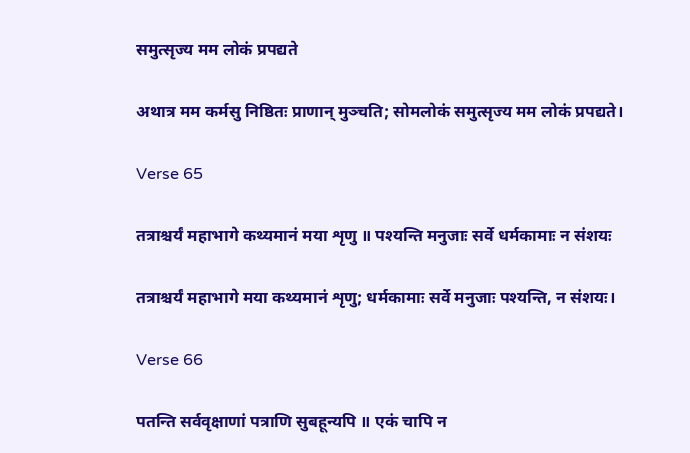समुत्सृज्य मम लोकं प्रपद्यते

अथात्र मम कर्मसु निष्ठितः प्राणान् मुञ्चति; सोमलोकं समुत्सृज्य मम लोकं प्रपद्यते।

Verse 65

तत्राश्चर्यं महाभागे कथ्यमानं मया शृणु ॥ पश्यन्ति मनुजाः सर्वे धर्मकामाः न संशयः

तत्राश्चर्यं महाभागे मया कथ्यमानं शृणु; धर्मकामाः सर्वे मनुजाः पश्यन्ति, न संशयः।

Verse 66

पतन्ति सर्ववृक्षाणां पत्राणि सुबहून्यपि ॥ एकं चापि न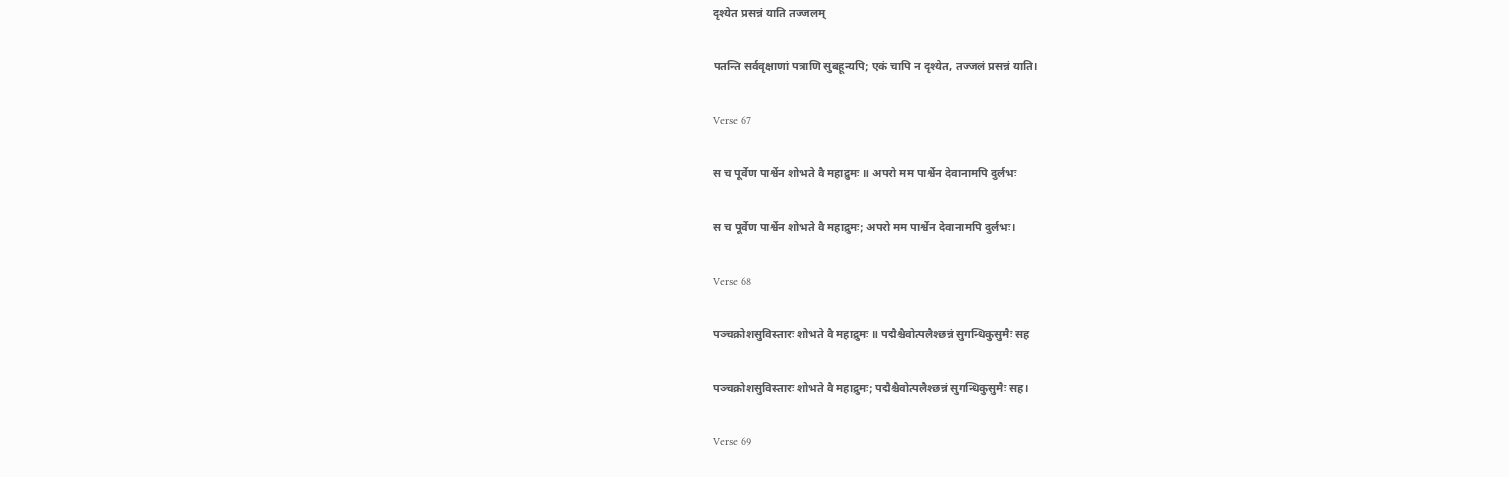दृश्येत प्रसन्नं याति तज्जलम्

पतन्ति सर्ववृक्षाणां पत्राणि सुबहून्यपि; एकं चापि न दृश्येत, तज्जलं प्रसन्नं याति।

Verse 67

स च पूर्वेण पार्श्वेन शोभते वै महाद्रुमः ॥ अपरो मम पार्श्वेन देवानामपि दुर्लभः

स च पूर्वेण पार्श्वेन शोभते वै महाद्रुमः; अपरो मम पार्श्वेन देवानामपि दुर्लभः।

Verse 68

पञ्चक्रोशसुविस्तारः शोभते वै महाद्रुमः ॥ पद्मैश्चैवोत्पलैश्छन्नं सुगन्धिकुसुमैः सह

पञ्चक्रोशसुविस्तारः शोभते वै महाद्रुमः; पद्मैश्चैवोत्पलैश्छन्नं सुगन्धिकुसुमैः सह।

Verse 69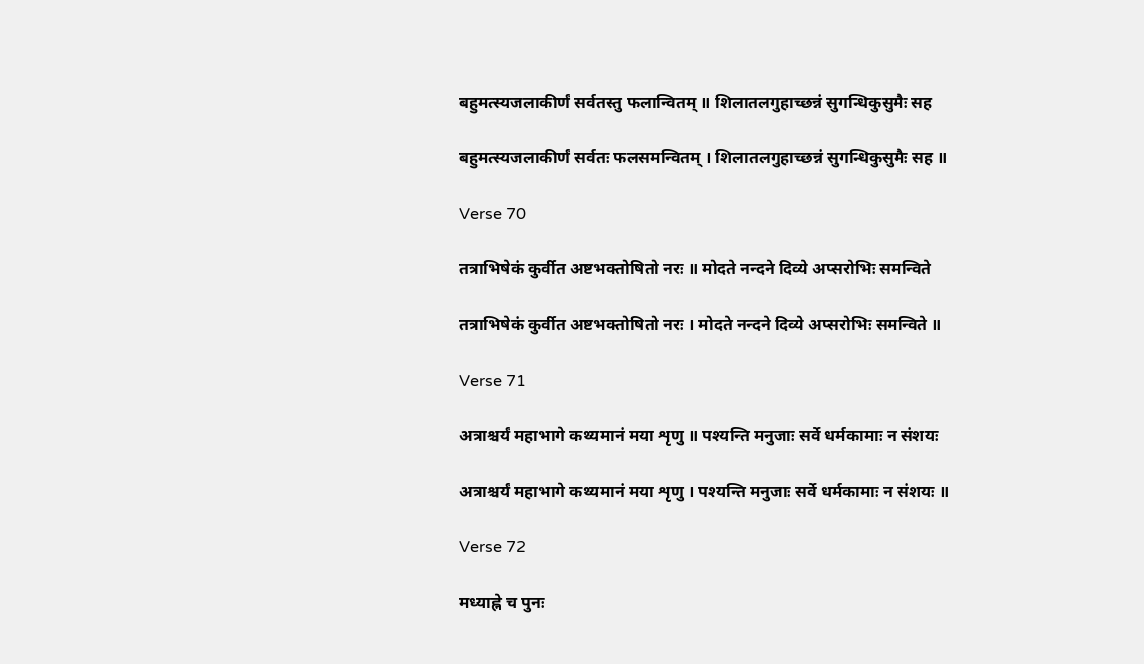बहुमत्स्यजलाकीर्णं सर्वतस्तु फलान्वितम् ॥ शिलातलगुहाच्छन्नं सुगन्धिकुसुमैः सह

बहुमत्स्यजलाकीर्णं सर्वतः फलसमन्वितम् । शिलातलगुहाच्छन्नं सुगन्धिकुसुमैः सह ॥

Verse 70

तत्राभिषेकं कुर्वीत अष्टभक्तोषितो नरः ॥ मोदते नन्दने दिव्ये अप्सरोभिः समन्विते

तत्राभिषेकं कुर्वीत अष्टभक्तोषितो नरः । मोदते नन्दने दिव्ये अप्सरोभिः समन्विते ॥

Verse 71

अत्राश्चर्यं महाभागे कथ्यमानं मया शृणु ॥ पश्यन्ति मनुजाः सर्वे धर्मकामाः न संशयः

अत्राश्चर्यं महाभागे कथ्यमानं मया शृणु । पश्यन्ति मनुजाः सर्वे धर्मकामाः न संशयः ॥

Verse 72

मध्याह्ने च पुनः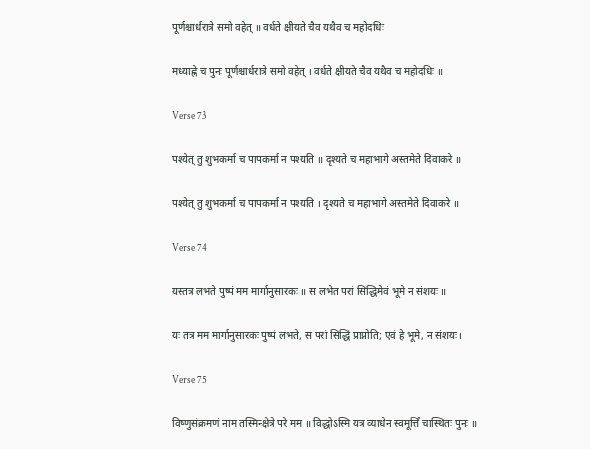पूर्णश्चार्धरात्रे समो वहेत् ॥ वर्धते क्षीयते चैव यथैव च महोदधिः

मध्याह्ने च पुनः पूर्णश्चार्धरात्रे समो वहेत् । वर्धते क्षीयते चैव यथैव च महोदधिः ॥

Verse 73

पश्येत् तु शुभकर्मा च पापकर्मा न पश्यति ॥ दृश्यते च महाभागे अस्तमेते दिवाकरे ॥

पश्येत् तु शुभकर्मा च पापकर्मा न पश्यति । दृश्यते च महाभागे अस्तमेते दिवाकरे ॥

Verse 74

यस्तत्र लभते पुष्पं मम मार्गानुसारकः ॥ स लभेत परां सिद्धिमेवं भूमे न संशयः ॥

यः तत्र मम मार्गानुसारकः पुष्पं लभते, स परां सिद्धिं प्राप्नोति; एवं हे भूमे, न संशयः।

Verse 75

विष्णुसंक्रमणं नाम तस्मिन्क्षेत्रे परे मम ॥ विद्धोऽस्मि यत्र व्याधेन स्वमूर्त्तिं चास्थितः पुनः ॥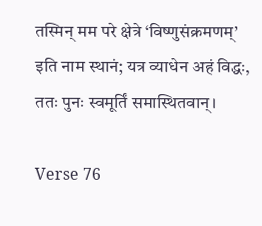तस्मिन् मम परे क्षेत्रे ‘विष्णुसंक्रमणम्’ इति नाम स्थानं; यत्र व्याधेन अहं विद्धः, ततः पुनः स्वमूर्तिं समास्थितवान्।

Verse 76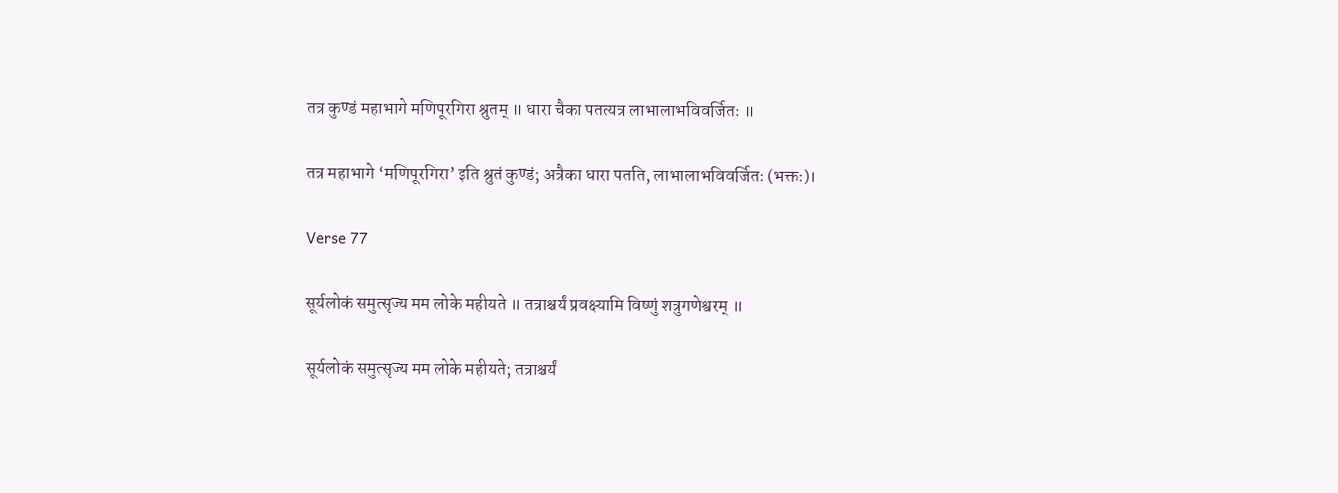तत्र कुण्डं महाभागे मणिपूरगिरा श्रुतम् ॥ धारा चैका पतत्यत्र लाभालाभविवर्जितः ॥

तत्र महाभागे ‘मणिपूरगिरा’ इति श्रुतं कुण्डं; अत्रैका धारा पतति, लाभालाभविवर्जितः (भक्तः)।

Verse 77

सूर्यलोकं समुत्सृज्य मम लोके महीयते ॥ तत्राश्चर्यं प्रवक्ष्यामि विष्णुं शत्रुगणेश्वरम् ॥

सूर्यलोकं समुत्सृज्य मम लोके महीयते; तत्राश्चर्यं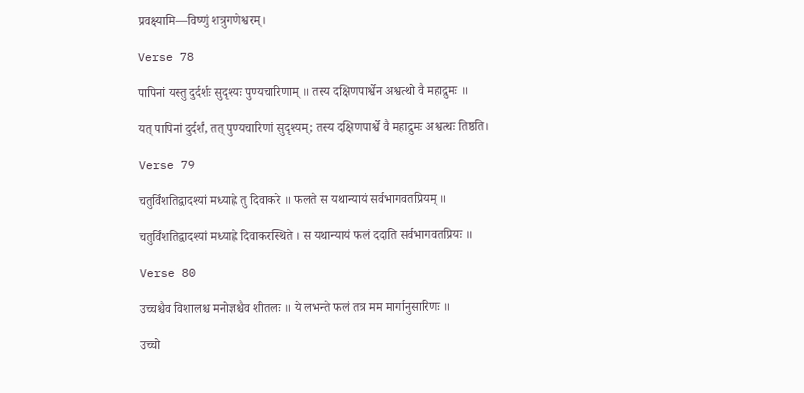प्रवक्ष्यामि—विष्णुं शत्रुगणेश्वरम्।

Verse 78

पापिनां यस्तु दुर्दर्शः सुदृश्यः पुण्यचारिणाम् ॥ तस्य दक्षिणपार्श्वेन अश्वत्थो वै महाद्रुमः ॥

यत् पापिनां दुर्दर्शं, तत् पुण्यचारिणां सुदृश्यम्; तस्य दक्षिणपार्श्वे वै महाद्रुमः अश्वत्थः तिष्ठति।

Verse 79

चतुर्विंशतिद्वादश्यां मध्याह्ने तु दिवाकरे ॥ फलते स यथान्यायं सर्वभागवतप्रियम् ॥

चतुर्विंशतिद्वादश्यां मध्याह्ने दिवाकरस्थिते । स यथान्यायं फलं ददाति सर्वभागवतप्रियः ॥

Verse 80

उच्चश्चैव विशालश्च मनोज्ञश्चैव शीतलः ॥ ये लभन्ते फलं तत्र मम मार्गानुसारिणः ॥

उच्चो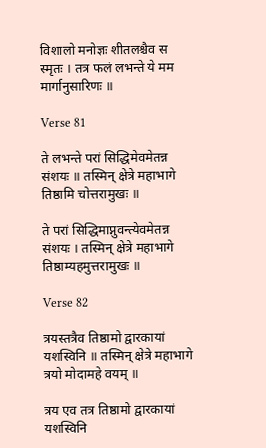विशालो मनोज्ञः शीतलश्चैव स स्मृतः । तत्र फलं लभन्ते ये मम मार्गानुसारिणः ॥

Verse 81

ते लभन्ते परां सिद्धिमेवमेतन्न संशयः ॥ तस्मिन् क्षेत्रे महाभागे तिष्ठामि चोत्तरामुखः ॥

ते परां सिद्धिमाप्नुवन्त्येवमेतन्न संशयः । तस्मिन् क्षेत्रे महाभागे तिष्ठाम्यहमुत्तरामुखः ॥

Verse 82

त्रयस्तत्रैव तिष्ठामो द्वारकायां यशस्विनि ॥ तस्मिन् क्षेत्रे महाभागे त्रयो मोदामहे वयम् ॥

त्रय एव तत्र तिष्ठामो द्वारकायां यशस्विनि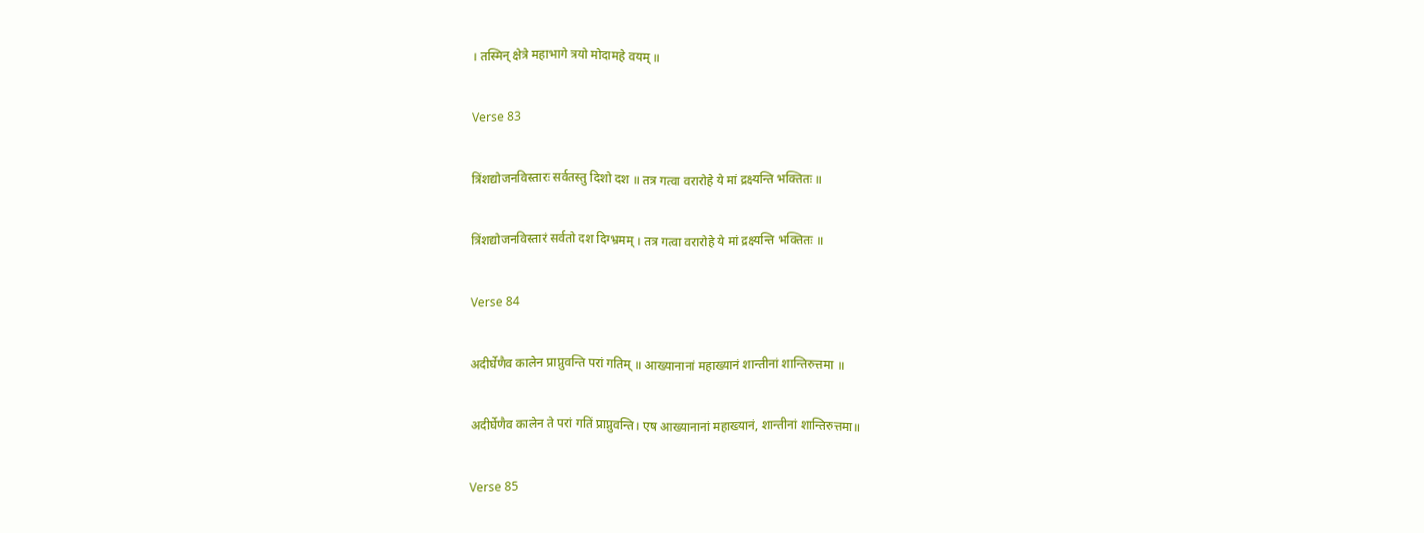। तस्मिन् क्षेत्रे महाभागे त्रयो मोदामहे वयम् ॥

Verse 83

त्रिंशद्योजनविस्तारः सर्वतस्तु दिशो दश ॥ तत्र गत्वा वरारोहे ये मां द्रक्ष्यन्ति भक्तितः ॥

त्रिंशद्योजनविस्तारं सर्वतो दश दिग्भ्रमम् । तत्र गत्वा वरारोहे ये मां द्रक्ष्यन्ति भक्तितः ॥

Verse 84

अदीर्घेणैव कालेन प्राप्नुवन्ति परां गतिम् ॥ आख्यानानां महाख्यानं शान्तीनां शान्तिरुत्तमा ॥

अदीर्घेणैव कालेन ते परां गतिं प्राप्नुवन्ति। एष आख्यानानां महाख्यानं, शान्तीनां शान्तिरुत्तमा॥

Verse 85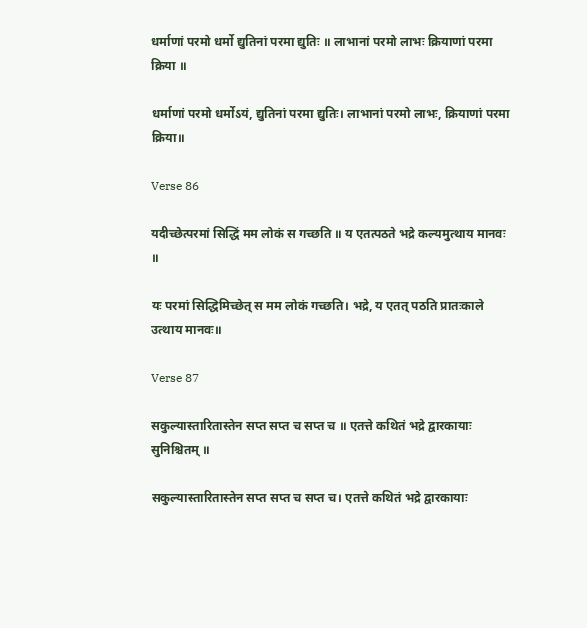धर्माणां परमो धर्मो द्युतिनां परमा द्युतिः ॥ लाभानां परमो लाभः क्रियाणां परमा क्रिया ॥

धर्माणां परमो धर्मोऽयं, द्युतिनां परमा द्युतिः। लाभानां परमो लाभः, क्रियाणां परमा क्रिया॥

Verse 86

यदीच्छेत्परमां सिद्धिं मम लोकं स गच्छति ॥ य एतत्पठते भद्रे कल्यमुत्थाय मानवः ॥

यः परमां सिद्धिमिच्छेत् स मम लोकं गच्छति। भद्रे, य एतत् पठति प्रातःकाले उत्थाय मानवः॥

Verse 87

सकुल्यास्तारितास्तेन सप्त सप्त च सप्त च ॥ एतत्ते कथितं भद्रे द्वारकायाः सुनिश्चितम् ॥

सकुल्यास्तारितास्तेन सप्त सप्त च सप्त च। एतत्ते कथितं भद्रे द्वारकायाः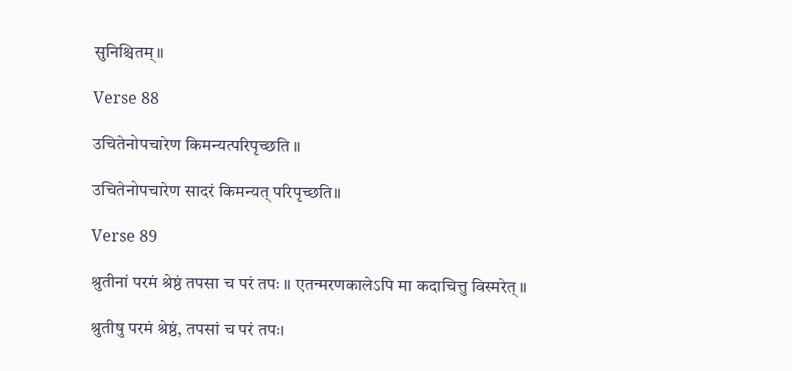सुनिश्चितम्॥

Verse 88

उचितेनोपचारेण किमन्यत्परिपृच्छति ॥

उचितेनोपचारेण सादरं किमन्यत् परिपृच्छति॥

Verse 89

श्रुतीनां परमं श्रेष्ठं तपसा च परं तपः ॥ एतन्मरणकालेऽपि मा कदाचित्तु विस्मरेत् ॥

श्रुतीषु परमं श्रेष्ठं, तपसां च परं तपः।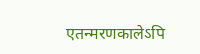एतन्मरणकालेऽपि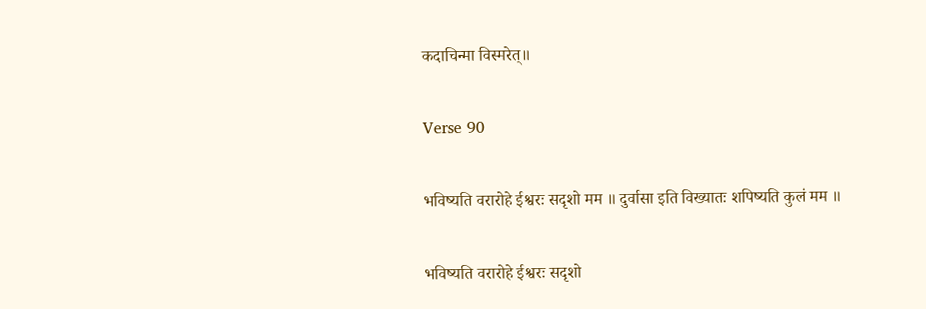कदाचिन्मा विस्मरेत्॥

Verse 90

भविष्यति वरारोहे ईश्वरः सदृशो मम ॥ दुर्वासा इति विख्यातः शपिष्यति कुलं मम ॥

भविष्यति वरारोहे ईश्वरः सदृशो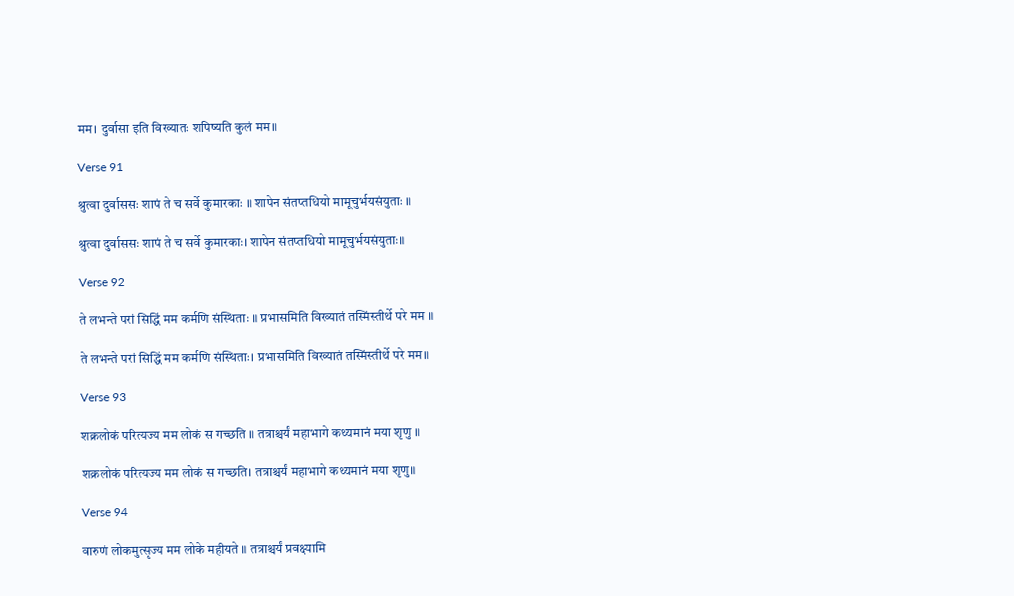मम। दुर्वासा इति विख्यातः शपिष्यति कुलं मम॥

Verse 91

श्रुत्वा दुर्वाससः शापं ते च सर्वे कुमारकाः ॥ शापेन संतप्तधियो मामूचुर्भयसंयुताः ॥

श्रुत्वा दुर्वाससः शापं ते च सर्वे कुमारकाः। शापेन संतप्तधियो मामूचुर्भयसंयुताः॥

Verse 92

ते लभन्ते परां सिद्धिं मम कर्मणि संस्थिताः ॥ प्रभासमिति विख्यातं तस्मिंस्तीर्थे परे मम ॥

ते लभन्ते परां सिद्धिं मम कर्मणि संस्थिताः। प्रभासमिति विख्यातं तस्मिंस्तीर्थे परे मम॥

Verse 93

शक्रलोकं परित्यज्य मम लोकं स गच्छति ॥ तत्राश्चर्यं महाभागे कथ्यमानं मया शृणु ॥

शक्रलोकं परित्यज्य मम लोकं स गच्छति। तत्राश्चर्यं महाभागे कथ्यमानं मया शृणु॥

Verse 94

वारुणं लोकमुत्सृज्य मम लोके महीयते ॥ तत्राश्चर्यं प्रवक्ष्यामि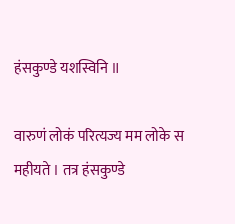हंसकुण्डे यशस्विनि ॥

वारुणं लोकं परित्यज्य मम लोके स महीयते । तत्र हंसकुण्डे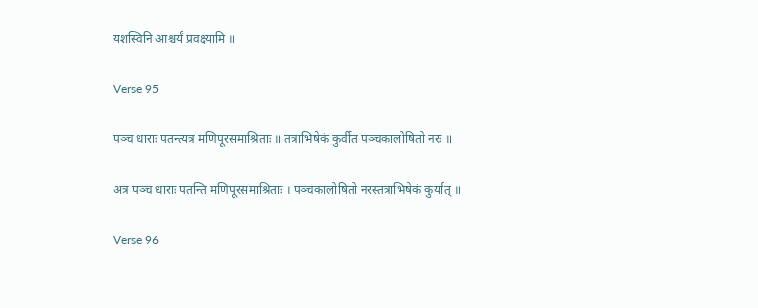यशस्विनि आश्चर्यं प्रवक्ष्यामि ॥

Verse 95

पञ्च धाराः पतन्त्यत्र मणिपूरसमाश्रिताः ॥ तत्राभिषेकं कुर्वीत पञ्चकालोषितो नरः ॥

अत्र पञ्च धाराः पतन्ति मणिपूरसमाश्रिताः । पञ्चकालोषितो नरस्तत्राभिषेकं कुर्यात् ॥

Verse 96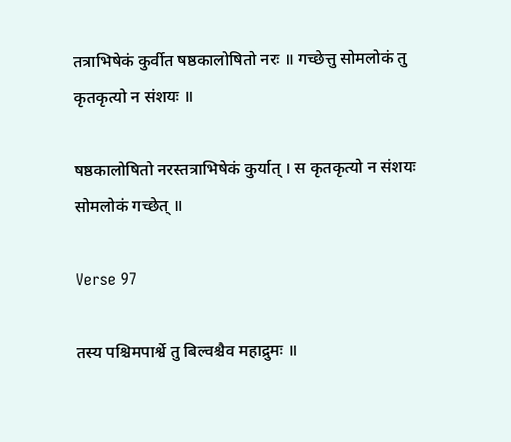तत्राभिषेकं कुर्वीत षष्ठकालोषितो नरः ॥ गच्छेत्तु सोमलोकं तु कृतकृत्यो न संशयः ॥

षष्ठकालोषितो नरस्तत्राभिषेकं कुर्यात् । स कृतकृत्यो न संशयः सोमलोकं गच्छेत् ॥

Verse 97

तस्य पश्चिमपार्श्वे तु बिल्वश्चैव महाद्रुमः ॥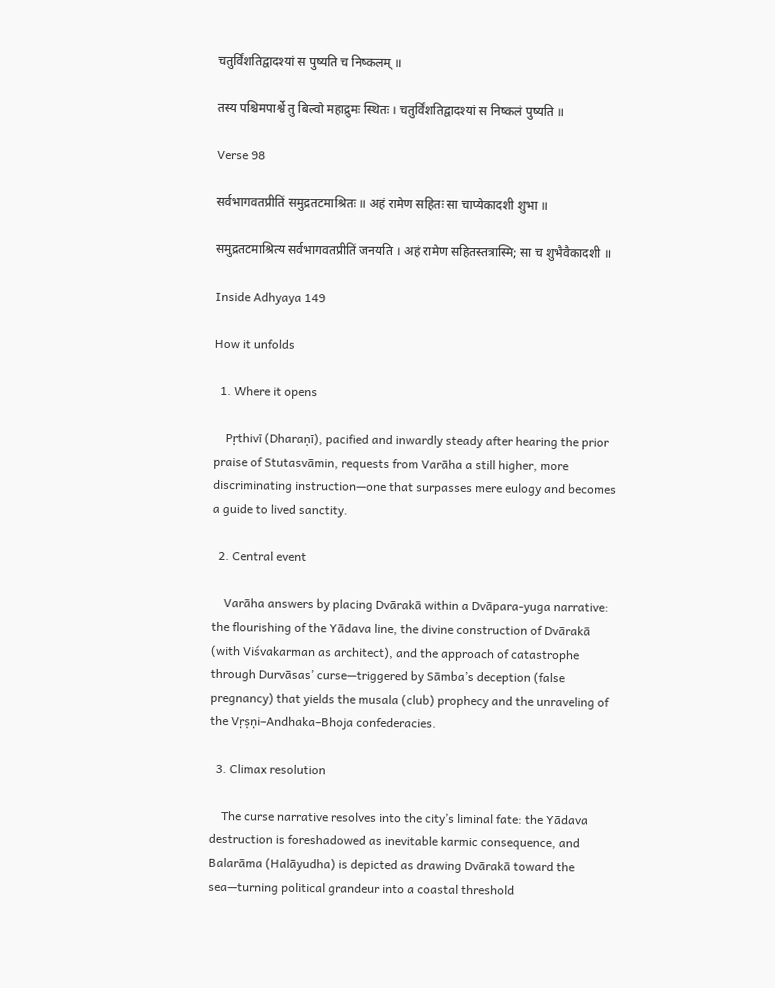चतुर्विंशतिद्वादश्यां स पुष्यति च निष्कलम् ॥

तस्य पश्चिमपार्श्वे तु बिल्वो महाद्रुमः स्थितः । चतुर्विंशतिद्वादश्यां स निष्कलं पुष्यति ॥

Verse 98

सर्वभागवतप्रीतिं समुद्रतटमाश्रितः ॥ अहं रामेण सहितः सा चाप्येकादशी शुभा ॥

समुद्रतटमाश्रित्य सर्वभागवतप्रीतिं जनयति । अहं रामेण सहितस्तत्रास्मि; सा च शुभैवैकादशी ॥

Inside Adhyaya 149

How it unfolds

  1. Where it opens

    Pṛthivī (Dharaṇī), pacified and inwardly steady after hearing the prior praise of Stutasvāmin, requests from Varāha a still higher, more discriminating instruction—one that surpasses mere eulogy and becomes a guide to lived sanctity.

  2. Central event

    Varāha answers by placing Dvārakā within a Dvāpara-yuga narrative: the flourishing of the Yādava line, the divine construction of Dvārakā (with Viśvakarman as architect), and the approach of catastrophe through Durvāsas’ curse—triggered by Sāmba’s deception (false pregnancy) that yields the musala (club) prophecy and the unraveling of the Vṛṣṇi–Andhaka–Bhoja confederacies.

  3. Climax resolution

    The curse narrative resolves into the city’s liminal fate: the Yādava destruction is foreshadowed as inevitable karmic consequence, and Balarāma (Halāyudha) is depicted as drawing Dvārakā toward the sea—turning political grandeur into a coastal threshold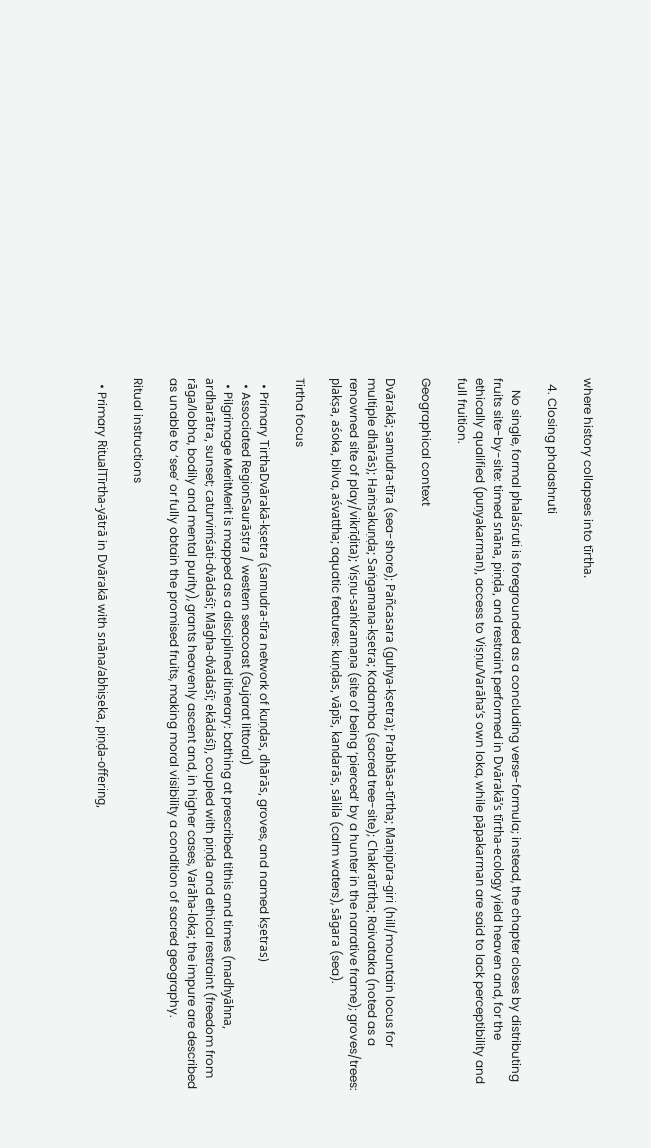where history collapses into tīrtha.

  4. Closing phalashruti

    No single, formal phalaśruti is foregrounded as a concluding verse-formula; instead, the chapter closes by distributing fruits site-by-site: timed snāna, piṇḍa, and restraint performed in Dvārakā’s tīrtha-ecology yield heaven and, for the ethically qualified (puṇyakarman), access to Viṣṇu/Varāha’s own loka, while pāpakarman are said to lack perceptibility and full fruition.

Geographical context

Dvārakā; samudra-tīra (sea-shore); Pañcasara (guhya-kṣetra); Prabhāsa-tīrtha; Maṇipūra-giri (hill/mountain locus for multiple dhārās); Haṁsakuṇḍa; Saṅgamana-kṣetra; Kadamba (sacred tree-site); Chakratīrtha; Raivataka (noted as a renowned site of play/vikrīḍita); Viṣṇu-saṅkramaṇa (site of being ‘pierced’ by a hunter in the narrative frame); groves/trees: plakṣa, aśoka, bilva, aśvattha; aquatic features: kuṇḍas, vāpīs, kandarās, sālila (calm waters), sāgara (sea).

Tirtha focus

  • Primary TirthaDvārakā-kṣetra (samudra-tīra network of kuṇḍas, dhārās, groves, and named kṣetras)
  • Associated RegionSaurāṣṭra / western seacoast (Gujarat littoral)
  • Pilgrimage MeritMerit is mapped as a disciplined itinerary: bathing at prescribed tithis and times (madhyāhna, ardharātra, sunset; caturviṁśati-dvādaśī; Māgha-dvādaśī; ekādaśī), coupled with piṇḍa and ethical restraint (freedom from rāga/lobha, bodily and mental purity), grants heavenly ascent and, in higher cases, Varāha-loka; the impure are described as unable to ‘see’ or fully obtain the promised fruits, making moral visibility a condition of sacred geography.

Ritual instructions

  • Primary RitualTīrtha-yātrā in Dvārakā with snāna/abhiṣeka, piṇḍa-offering,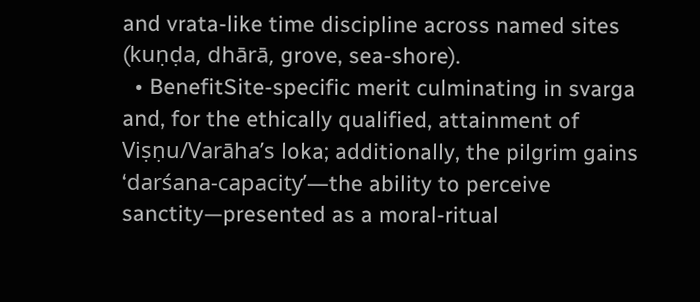and vrata-like time discipline across named sites (kuṇḍa, dhārā, grove, sea-shore).
  • BenefitSite-specific merit culminating in svarga and, for the ethically qualified, attainment of Viṣṇu/Varāha’s loka; additionally, the pilgrim gains ‘darśana-capacity’—the ability to perceive sanctity—presented as a moral-ritual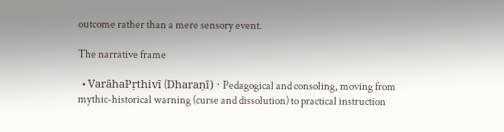outcome rather than a mere sensory event.

The narrative frame

  • VarāhaPṛthivī (Dharaṇī) · Pedagogical and consoling, moving from mythic-historical warning (curse and dissolution) to practical instruction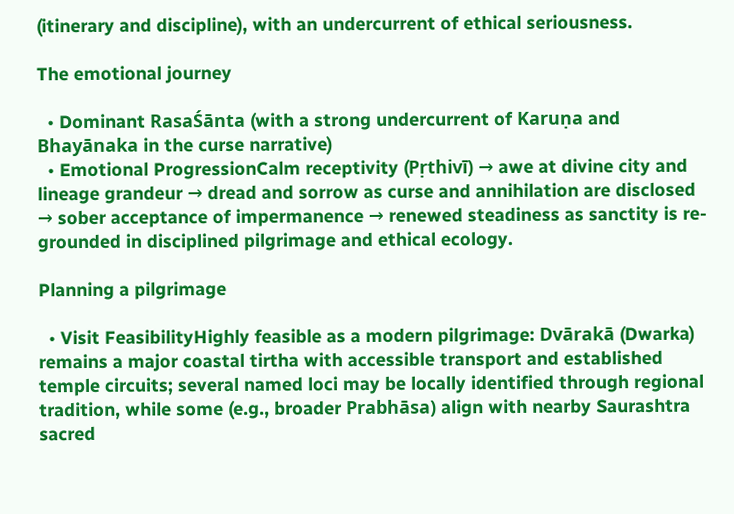(itinerary and discipline), with an undercurrent of ethical seriousness.

The emotional journey

  • Dominant RasaŚānta (with a strong undercurrent of Karuṇa and Bhayānaka in the curse narrative)
  • Emotional ProgressionCalm receptivity (Pṛthivī) → awe at divine city and lineage grandeur → dread and sorrow as curse and annihilation are disclosed → sober acceptance of impermanence → renewed steadiness as sanctity is re-grounded in disciplined pilgrimage and ethical ecology.

Planning a pilgrimage

  • Visit FeasibilityHighly feasible as a modern pilgrimage: Dvārakā (Dwarka) remains a major coastal tirtha with accessible transport and established temple circuits; several named loci may be locally identified through regional tradition, while some (e.g., broader Prabhāsa) align with nearby Saurashtra sacred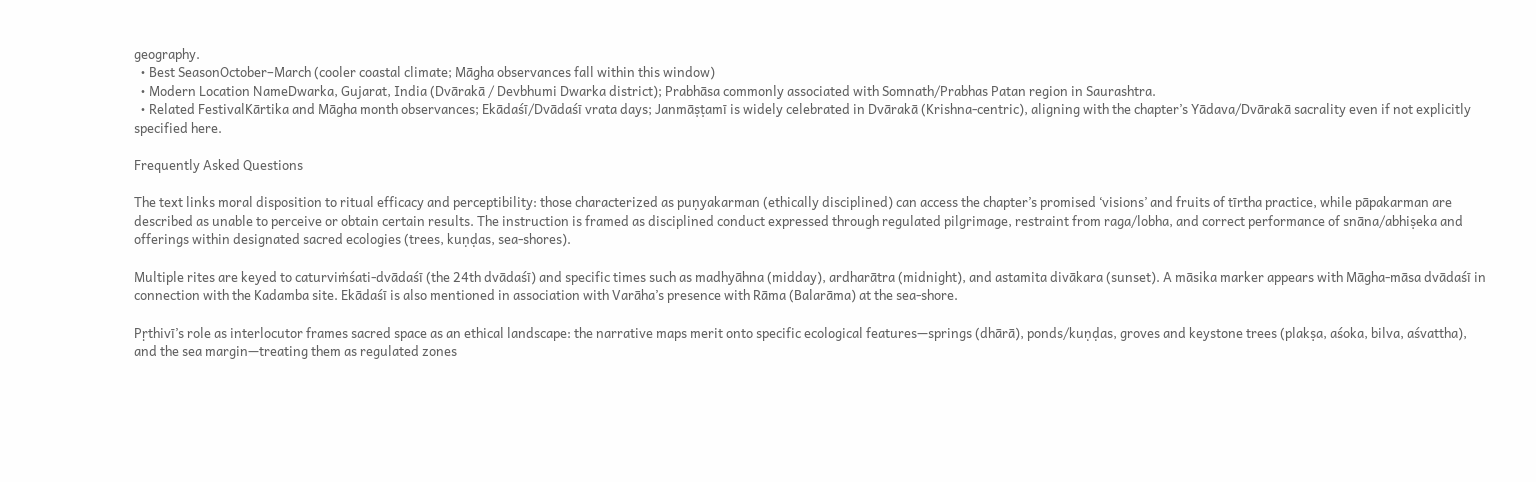geography.
  • Best SeasonOctober–March (cooler coastal climate; Māgha observances fall within this window)
  • Modern Location NameDwarka, Gujarat, India (Dvārakā / Devbhumi Dwarka district); Prabhāsa commonly associated with Somnath/Prabhas Patan region in Saurashtra.
  • Related FestivalKārtika and Māgha month observances; Ekādaśī/Dvādaśī vrata days; Janmāṣṭamī is widely celebrated in Dvārakā (Krishna-centric), aligning with the chapter’s Yādava/Dvārakā sacrality even if not explicitly specified here.

Frequently Asked Questions

The text links moral disposition to ritual efficacy and perceptibility: those characterized as puṇyakarman (ethically disciplined) can access the chapter’s promised ‘visions’ and fruits of tīrtha practice, while pāpakarman are described as unable to perceive or obtain certain results. The instruction is framed as disciplined conduct expressed through regulated pilgrimage, restraint from raga/lobha, and correct performance of snāna/abhiṣeka and offerings within designated sacred ecologies (trees, kuṇḍas, sea-shores).

Multiple rites are keyed to caturviṁśati-dvādaśī (the 24th dvādaśī) and specific times such as madhyāhna (midday), ardharātra (midnight), and astamita divākara (sunset). A māsika marker appears with Māgha-māsa dvādaśī in connection with the Kadamba site. Ekādaśī is also mentioned in association with Varāha’s presence with Rāma (Balarāma) at the sea-shore.

Pṛthivī’s role as interlocutor frames sacred space as an ethical landscape: the narrative maps merit onto specific ecological features—springs (dhārā), ponds/kuṇḍas, groves and keystone trees (plakṣa, aśoka, bilva, aśvattha), and the sea margin—treating them as regulated zones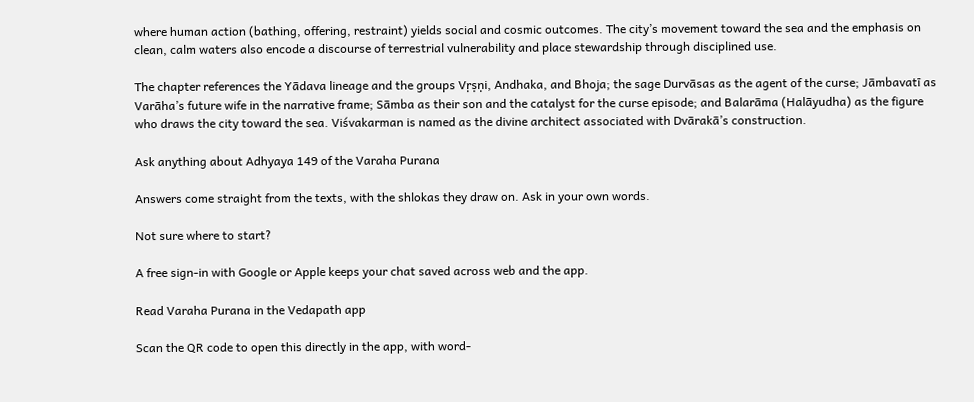where human action (bathing, offering, restraint) yields social and cosmic outcomes. The city’s movement toward the sea and the emphasis on clean, calm waters also encode a discourse of terrestrial vulnerability and place stewardship through disciplined use.

The chapter references the Yādava lineage and the groups Vṛṣṇi, Andhaka, and Bhoja; the sage Durvāsas as the agent of the curse; Jāmbavatī as Varāha’s future wife in the narrative frame; Sāmba as their son and the catalyst for the curse episode; and Balarāma (Halāyudha) as the figure who draws the city toward the sea. Viśvakarman is named as the divine architect associated with Dvārakā’s construction.

Ask anything about Adhyaya 149 of the Varaha Purana

Answers come straight from the texts, with the shlokas they draw on. Ask in your own words.

Not sure where to start?

A free sign-in with Google or Apple keeps your chat saved across web and the app.

Read Varaha Purana in the Vedapath app

Scan the QR code to open this directly in the app, with word-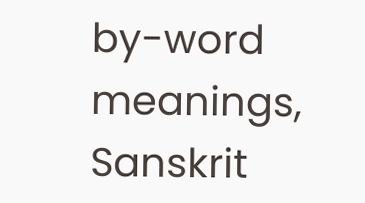by-word meanings, Sanskrit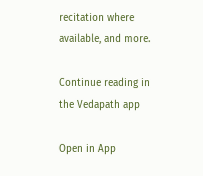recitation where available, and more.

Continue reading in the Vedapath app

Open in App